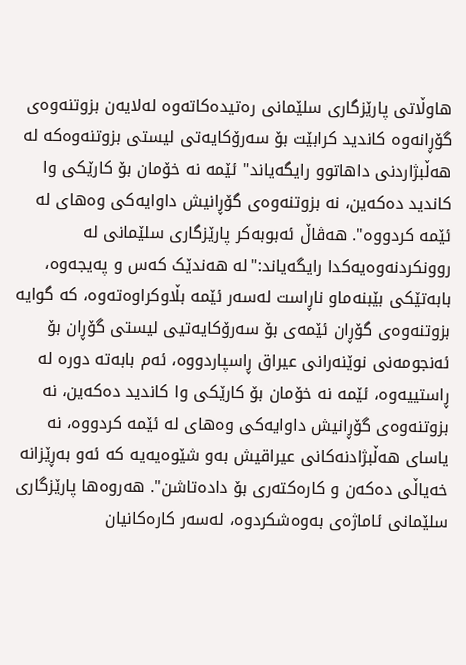هاوڵاتى پارێزگارى سلێمانى ره‌تیده‌کاته‌وه‌ له‌لایه‌ن بزوتنه‌وه‌ى گۆڕانه‌وه‌ کاندید کرابێت بۆ سه‌رۆکایه‌تى لیستى بزوتنه‌وه‌که‌ له‌ هه‌ڵبژاردنى داهاتوو رایگه‌یاند" ئێمه‌ نه‌ خۆمان بۆ کارێکى وا کاندید ده‌که‌ین، نه‌ بزوتنه‌وه‌ى گۆڕانیش داوایه‌کى وه‌هاى له‌ ئێمه‌ کردووه‌". هه‌ڤاڵ ئه‌بوبه‌کر پارێزگارى سلێمانى له‌ روونکردنه‌وه‌یه‌کدا رایگه‌یاند:"له‌ هه‌ندێک که‌س و په‌یجه‌وه‌، بابه‌تێکى بێبنه‌ماو ناڕاست له‌سه‌ر ئێمه‌ بڵاوکراوه‌ته‌وه‌، که‌ گوایه‌ بزوتنه‌وه‌ى گۆڕان ئێمه‌ى بۆ سه‌رۆکایه‌تیى لیستى گۆڕان بۆ ئه‌نجومه‌نى نوێنه‌رانى عیراق ڕاسپاردووه‌، ئه‌م بابه‌ته‌ دوره‌ له‌ ڕاستییه‌وه‌، ئێمه‌ نه‌ خۆمان بۆ کارێکى وا کاندید ده‌که‌ین، نه‌ بزوتنه‌وه‌ى گۆڕانیش داوایه‌کى وه‌هاى له‌ ئێمه‌ کردووه‌، نه‌ یاساى هه‌ڵبژادنه‌کانى عیراقیش به‌و شێوه‌یه‌یه‌ که‌ ئه‌و به‌ڕێزانه‌ خه‌یاڵى ده‌که‌ن و کاره‌کته‌رى بۆ داده‌تاشن". هه‌روه‌ها پارێزگارى سلێمانى ئاماژه‌ى به‌وه‌شکردوه‌، له‌سه‌ر کاره‌کانیان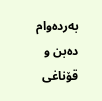به‌رده‌وام ده‌بن و قۆناغى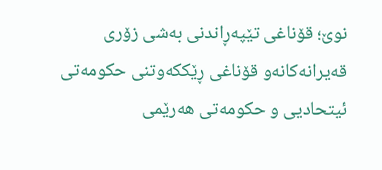نوێ؛ قۆناغى تێپه‌ڕاندنى به‌شى زۆرى قه‌یرانه‌کانه‌و قۆناغى ڕێککه‌وتنى حکومه‌تى ئیتحادیى و حکومه‌تى هه‌رێمى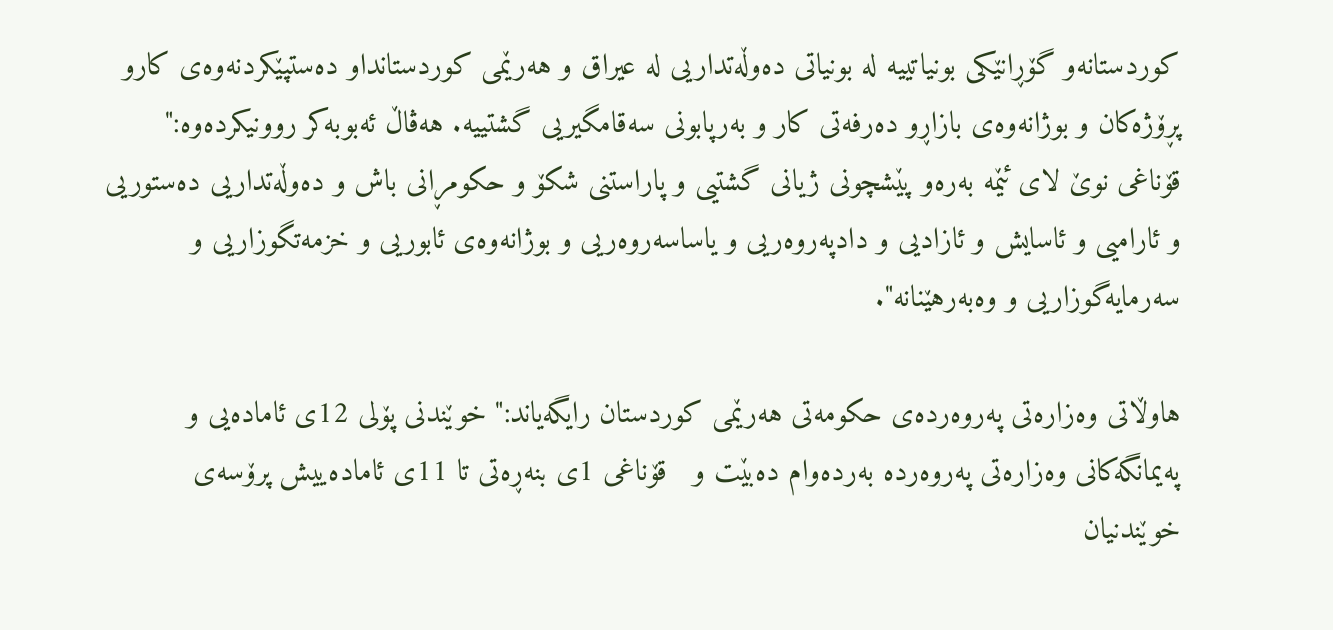کوردستانه‌و گۆڕانێکى بونیاتییه‌ له‌ بونیاتى ده‌وڵه‌تداریى له‌ عیراق و هه‌رێمى کوردستانداو ده‌ستپێکردنه‌وه‌ى کارو پڕۆژه‌کان و بوژانه‌وه‌ى بازاڕو ده‌رفه‌تى کار و به‌رپابونى سه‌قامگیریى گشتییه‌. هه‌ڤاڵ ئه‌بوبه‌کر روونیکرده‌وه‌:" قۆناغى نوێ لاى ئێمه‌ به‌ره‌و پێشچونى ژیانى گشتیى و پاراستنى شکۆ و حکومڕانى باش و ده‌وڵه‌تداریى ده‌ستوریى و ئارامیى و ئاسایش و ئازادیى و دادپه‌روه‌ریى و یاساسه‌روه‌ریى و بوژانه‌وه‌ى ئابوریى و خزمه‌تگوزاریى و سه‌رمایه‌گوزاریى و وه‌به‌رهێنانه‌".

هاوڵاتى ‌وه‌زاره‌تى په‌روه‌رده‌ى حکومه‌تى هه‌رێمى کوردستان رایگه‌یاند:" خوێندنى پۆلى 12ى ئاماده‌یى و په‌یمانگه‌کانى وه‌زاره‌تى په‌روه‌رده‌ به‌رده‌وام ده‌بێت و   قۆناغى 1ى بنه‌ڕه‌تى تا 11ى ئاماده‌ییش پرۆسه‌ى خوێندنیان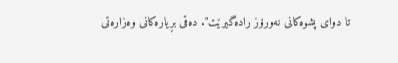تا دواى پشوه‌کانى نه‌ورۆز راده‌گیرێت". ده‌قى بڕیاره‌کانى وه‌زاره‌تى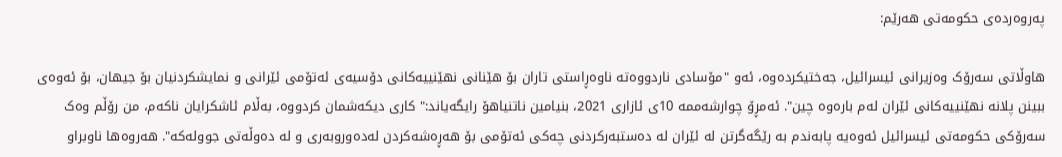په‌روه‌رده‌ى حکومه‌تى هه‌رێم:

هاوڵاتى ‌سه‌رۆک وه‌زیرانى ئیسرائیل، جه‌ختیکرده‌وه‌، ئه‌و "مۆسادى ناردووه‌ته‌ ناوه‌ڕاستى تاران بۆ ھێنانى نهێنییه‌کانى دۆسیه‌ى ئه‌تۆمى ئێرانى و نمایشکردنیان بۆ جیهان، بۆ ئه‌وه‌ى ببینن پلانه‌ نهێنییه‌کانى ئێران له‌م باره‌وه‌ چین". ئه‌مڕۆ چوارشه‌ممه‌ 10ى ئازارى 2021، بنیامین ناتنیاهۆ رایگه‌یاند:" کارى دیکه‌شمان کردووه‌، به‌ڵام ئاشکرایان ناکه‌م، من رۆڵم وه‌ک سه‌رۆکى حکومه‌تى ئیسرائیل ئه‌وه‌یه‌ پابه‌ندم به‌ رێگه‌گرتن له‌ ئێران له‌ ده‌ستبه‌رکردنى چه‌کى ئه‌تۆمى بۆ هه‌ڕه‌شه‌کردن له‌ده‌وروبه‌رى و له‌ ده‌وڵه‌تى جووله‌که‌". هه‌روه‌ها ناوبراو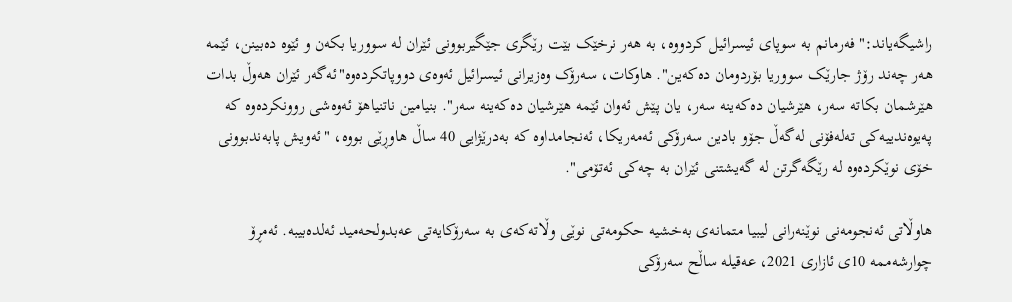راشیگه‌یاند:" فه‌رمانم به‌ سوپاى ئیسرائیل کردووه‌، به‌ هه‌ر نرخێک بێت رێگرى جێگیربوونى ئێران له‌ سووریا بکه‌ن و ئێوه‌ ده‌بینن، ئێمه‌ ھه‌ر چه‌ند رۆژ جارێک سووریا بۆردومان ده‌که‌ین". هاوکات، سه‌رۆک وه‌زیرانى ئیسرائیل ئه‌وه‌ى دووپاتکرده‌وه‌"ئه‌گه‌ر ئێران ھه‌وڵ بدات ھێرشمان بکاته‌ سه‌ر، ھێرشیان ده‌که‌ینه‌ سه‌ر، یان پێش ئه‌وان ئێمه‌ ھێرشیان ده‌که‌ینه‌ سه‌ر". بنیامین ناتنیاهۆ ئه‌وه‌شى روونکرده‌وه‌ که‌ په‌یوه‌ندییه‌کى ته‌له‌فۆنی له‌گه‌ڵ جۆو بادین سه‌رۆکى ئه‌مه‌ریکا، ئه‌نجامداوه‌ که‌ به‌درێژایى 40 ساڵ ھاوڕێى بووه‌، "ئه‌ویش پابه‌ندبوونى خۆى نوێکرده‌وه‌ له‌ رێگه‌گرتن له‌ گه‌یشتنى ئێران به‌ چه‌کى ئه‌تۆمی".

هاوڵاتى ئه‌نجومه‌نى نوێنه‌رانى لیبیا متمانه‌ى به‌خشیه‌ حکومه‌تى نوێى وڵاته‌که‌ى به‌ سه‌رۆکایه‌تى عه‌بدولحه‌مید ئه‌لده‌بیبه‌. ئه‌مڕۆ چوارشه‌ممه‌ 10ى ئازارى 2021، عه‌قیله‌ ساڵح سه‌رۆکى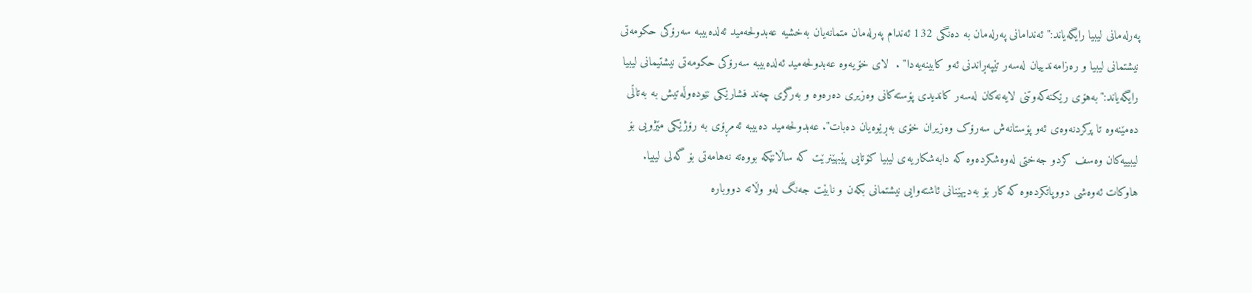په‌رله‌مانى لیبیا رایگه‌یاند:"ئه‌ندامانى په‌رله‌مان به‌ ده‌نگى 132 ئه‌ندام په‌رله‌مان متمانه‌یان به‌خشیه‌ عه‌بدولحه‌مید ئه‌لده‌بیبه‌ سه‌رۆکى حکومه‌تى نیشتمانى لیبیا و ره‌زامه‌ندییان له‌سه‌ر تێپه‌ڕاندنى ئه‌و کابینه‌یه‌دا" .  لاى خۆیه‌وه‌ عه‌بدولحه‌مید ئه‌لده‌بیبه‌ سه‌رۆکى حکومه‌تى نیشتیمانى لیبیا رایگه‌یاند:"به‌هۆى رێکنه‌که‌وتنى لایه‌نه‌کان له‌سه‌ر کاندیدى پۆسته‌کانى وه‌زیرى ده‌ره‌وه‌ و به‌رگرى چه‌ند فشارێکى نێوده‌وڵه‌تیش به‌ به‌تاڵى ده‌مێنه‌وه‌ تا پرکردنه‌وه‌ى ئه‌و پۆستانه‌ش سه‌رۆک وه‌زیران خۆى به‌ڕێوه‌یان ده‌بات". عه‌بدولحه‌مید ده‌بیبه‌ ئه‌مڕۆى به‌ رۆژێکى مێژویی بۆ لیبییه‌کان وه‌سف کردو جه‌ختى له‌وه‌شکرده‌وه‌ که‌ دابه‌شکاریه‌ى لیبیا کۆتایى پێبهێنرێت که‌ ساڵانێکه‌ بووه‌ته‌ نه‌هامه‌تى بۆ گه‌لى لیبیا. هاوکات ئه‌وه‌شى دووپاتکرده‌وه‌ که‌ کار بۆ به‌دیهێنانى ئاشته‌وایى نیشتمانى بکه‌ن و نابێت جه‌نگ له‌و وڵاته‌ دووباره‌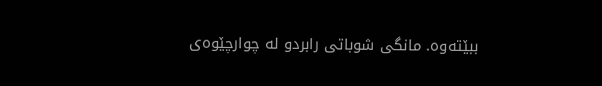ببێته‌وه‌. مانگى شوباتى رابردو له‌ چوارچێوه‌ى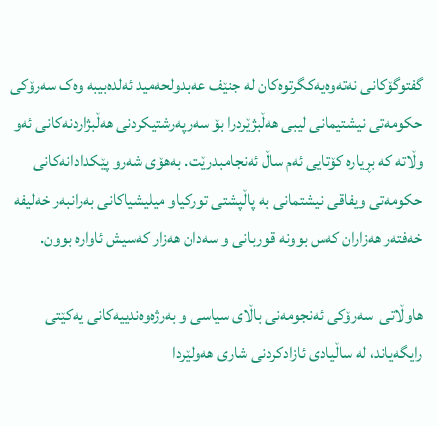گفتوگۆکانى نه‌ته‌وه‌یه‌کگرتوه‌کان له‌ جنێف عه‌بدولحه‌مید ئه‌لده‌بیبه‌ وه‌ک سه‌رۆکى حکومه‌تى نیشتیمانى لیبى هه‌ڵبژێردرا بۆ سه‌رپه‌رشتیکردنى هه‌ڵبژاردنه‌کانى ئه‌و وڵاته‌ که‌ بڕیاره‌ کۆتایى ئه‌م ساڵ ئه‌نجامبدرێت. به‌هۆى شه‌رو پێکدادانه‌کانى حکومه‌تى ویفاقى نیشتمانى به‌ پاڵپشتى تورکیاو میلیشیاکانى به‌رانبه‌ر خه‌لیفه‌ خه‌فته‌ر هه‌زاران که‌س بوونه‌ قوربانى و سه‌دان هه‌زار که‌سیش ئاواره‌ بوون.

هاوڵاتى  سه‌رۆکى ئه‌نجومه‌نى باڵاى سیاسى و به‌رژه‌وه‌ندییه‌کانى یه‌کێتى رایگه‌یاند، له‌ ساڵیادى ئازادکردنى شارى هه‌ولێردا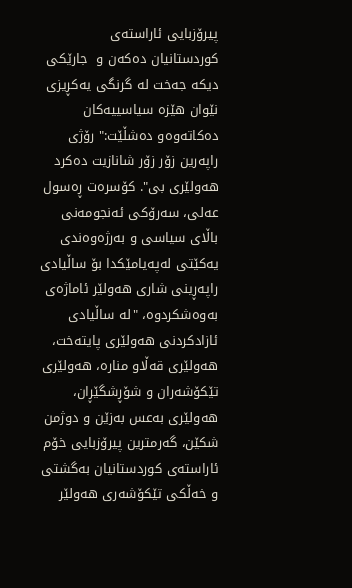پیرۆزبایى ئاراسته‌ى کوردستانیان ده‌که‌ن و  جارێکى دیکه‌ جه‌خت له‌ گرنگى یه‌کڕیزى نێوان هێزه‌ سیاسییه‌کان ده‌کاته‌وه‌و ده‌شڵێت:" رۆژى راپه‌رین زۆر زۆر شانازیت ده‌کرد هه‌ولێرى بی". کۆسره‌ت ڕه‌سول عه‌لی، سه‌رۆکى ئه‌نجومه‌نى باڵاى سیاسى و به‌رژه‌وه‌ندى یه‌کێتى له‌په‌یامێکدا بۆ ساڵیادى راپه‌ڕینى شارى هه‌ولێر ئاماژه‌ى به‌وه‌شکردوه‌، "له‌ ساڵیادى ئازادکردنى هه‌ولێرى پایته‌خت، هه‌ولێرى قه‌ڵاو مناره‌، هه‌ولێرى تێکۆشه‌ران و شۆڕشگێڕان، هه‌ولێرى به‌عس به‌زێن و دوژمن شکێن، گه‌رمترین پیرۆزبایى خۆم ئاراسته‌ى کوردستانیان به‌گشتى و خه‌ڵکى تێکۆشه‌رى هه‌ولێر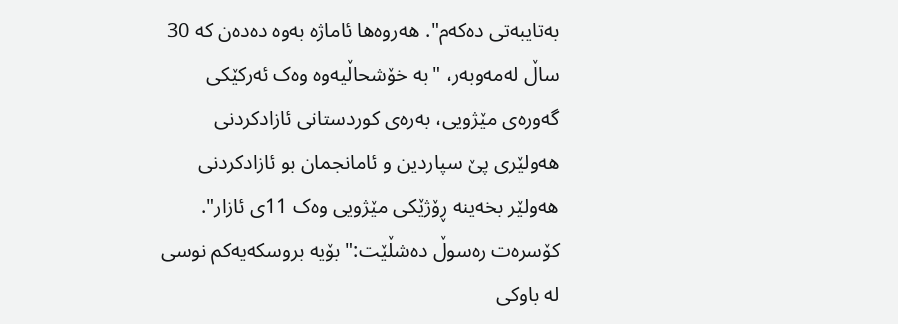به‌تایبه‌تى ده‌که‌م". هه‌روه‌ها ئاماژه‌ به‌وه‌ ده‌ده‌ن که‌ 30 ساڵ له‌مه‌وبه‌ر، "به‌ خۆشحاڵیه‌وه‌ وه‌ک ئه‌رکێکى گه‌وره‌ى مێژویی، به‌ره‌ى کوردستانى ئازادکردنى هه‌ولێرى پێ سپاردین و ئامانجمان بو ئازادکردنى هه‌ولێر بخه‌ینه‌ ڕۆژێکى مێژویى وه‌ک 11ى ئازار". کۆسره‌ت ره‌سوڵ ده‌شڵێت:" بۆیه‌ بروسکه‌یه‌کم نوسى له‌ باوکى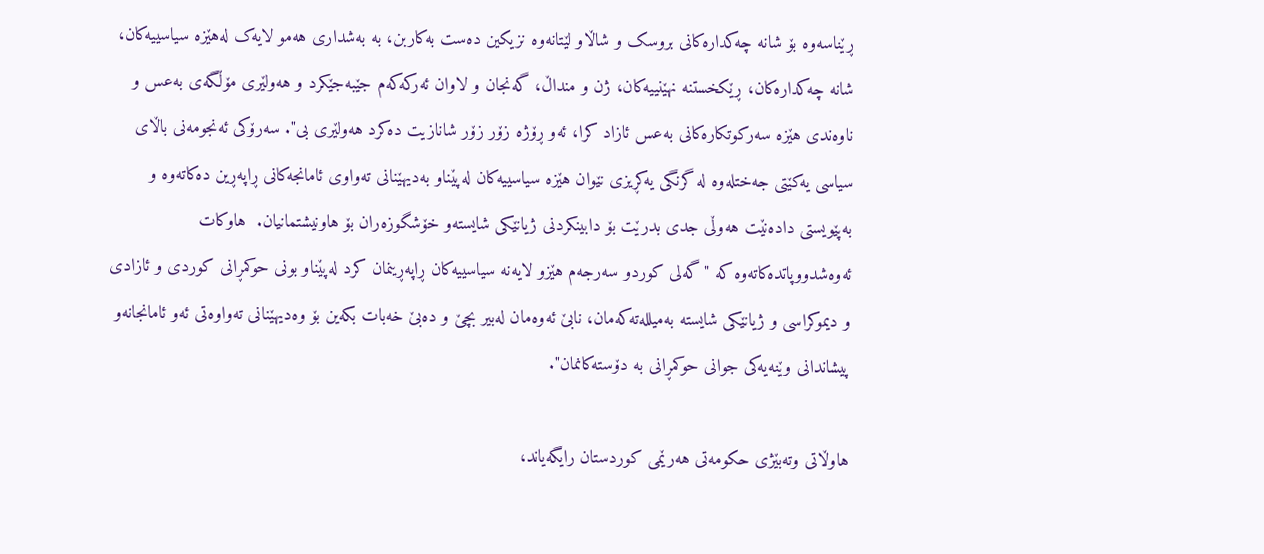ڕێناسه‌وه‌ بۆ شانه‌ چه‌کداره‌کانى بروسک و شاڵاو لێتانه‌وه‌ نزیکین ده‌ست به‌کاربن، به‌ به‌شدارى هه‌مو لایه‌ک له‌هێزه‌ سیاسییه‌کان، شانه‌ چه‌کداره‌کان، ڕێکخستنه‌ نهێنییه‌کان، ژن و منداڵ، گه‌نجان و لاوان ئه‌رکه‌که‌م جێبه‌جێکرد و هه‌ولێرى مۆڵگه‌ى به‌عس و ناوه‌ندى هێزه‌ سه‌رکوتکاره‌کانى به‌عس ئازاد کرا، ئه‌و ڕۆژه‌ زۆر زۆر شانازیت ده‌کرد هه‌ولێرى بی". سه‌رۆکى ئه‌نجومه‌نى باڵاى سیاسى یه‌کێتى جه‌ختله‌وه‌ له‌ گرنگى یه‌کڕیزى نێوان هێزه‌ سیاسییه‌کان له‌پێناو به‌دیهێنانى ته‌واوى ئامانجه‌کانى ڕاپه‌ڕین ده‌کاته‌وه‌ و به‌پێویستى داده‌نێت هه‌وڵى جدى بدرێت بۆ دابینکردنى ژیانێکى شایسته‌و خۆشگوزه‌ران بۆ هاونیشتمانیان.  هاوکات ئه‌وه‌شدووپاتده‌کاته‌وه‌ که‌ "گه‌لى کوردو سه‌رجه‌م هێزو لایه‌نه‌ سیاسییه‌کان ڕاپه‌ڕینمان کرد له‌پێناو بونى حوکمڕانى کوردى و ئازادى و دیموکراسى و ژیانێکى شایسته‌ به‌میلله‌ته‌که‌مان، نابێ ئه‌وه‌مان له‌بیر بچێ و ده‌بێ خه‌بات بکه‌ین بۆ وه‌دیهێنانى ته‌واوه‌تى ئه‌و ئامانجانه‌و پیشاندانى وێنه‌یه‌کى جوانى حوکمڕانى به‌ دۆسته‌کانمان".

هاوڵاتى وته‌بێژى حکومه‌تى هه‌رێمى کوردستان رایگه‌یاند،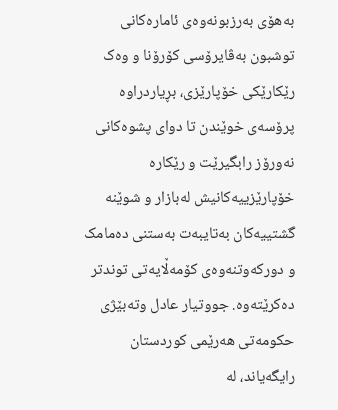به‌هۆى به‌رزبونه‌وه‌ى ئاماره‌کانى توشبون به‌ڤایرۆسى کۆرۆنا و وه‌ک رێکارێکى خۆپارێزی، بڕیاردراوه‌ پرۆسه‌ى خوێندن تا دواى پشوه‌کانى نه‌ورۆز رابگیرێت و رێکاره‌ خۆپارێزییه‌کانیش له‌بازار و شوێنه‌ گشتییه‌کان به‌تایبه‌ت به‌ستنى ده‌مامک و دورکه‌وتنه‌وه‌ى کۆمه‌ڵایه‌تى توندتر ده‌کرێته‌وه‌. جووتيار عادل وتەبێژی حکومەتی هەرێمی کوردستان رایگەیاند، لە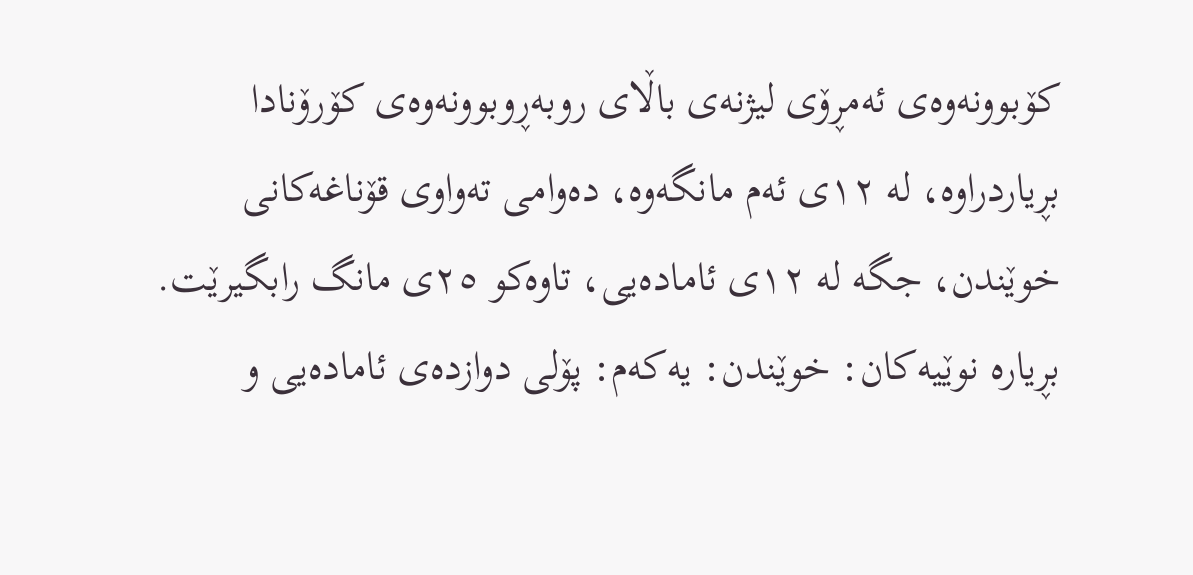کۆبوونەوەی ئەمڕۆی لیژنەی باڵای روبەڕوبوونەوەی کۆرۆنادا بڕیاردراوە، لە ١٢ی ئەم مانگەوە، دەوامی تەواوی قۆناغەکانی خوێندن، جگە لە ١٢ی ئامادەیی، تاوەکو ٢٥ی مانگ رابگیرێت.  بڕیاره‌ نوێیه‌كان: خوێندن: یه‌كه‌م: پۆلی دوازده‌ی ئاماده‌یی و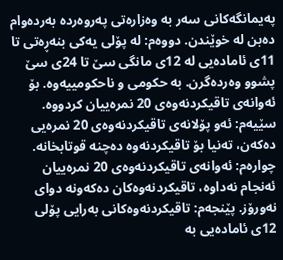په‌یمانگه‌كانی سه‌ر به‌ وه‌زاره‌تی په‌روه‌رده‌ به‌رده‌وام ده‌بن له‌ خوێندن. دووه‌م: له‌ پۆلی یه‌كی بنه‌ڕه‌تی تا 11ی ئاماده‌یی له‌ 12ی مانگی سێ تا 24ی سێ پشوو وه‌رده‌گرن. به‌ حكومی و ناحكومییه‌وه‌. بۆ ئه‌وانه‌ی تاقیكردنه‌وه‌ی 20 نمره‌ییان كردووه‌. سێیه‌م: ئه‌و پۆلانه‌ی تاقیكردنه‌وه‌ی 20 نمره‌یی ده‌كه‌ن، ته‌نیا بۆ تاقیكردنه‌وه‌ ده‌چنه‌ قوتابخانه‌. چواره‌م: ئه‌وانه‌ی تاقیكردنه‌وه‌ی 20 نمره‌ییان ئه‌نجام نه‌داوه‌، تاقیكردنه‌وه‌كان ده‌كه‌ونه‌ دوای نه‌ورۆز. پێنجه‌م: تاقیكردنه‌وه‌كانی به‌رایی پۆلی 12ی ئاماده‌یی به‌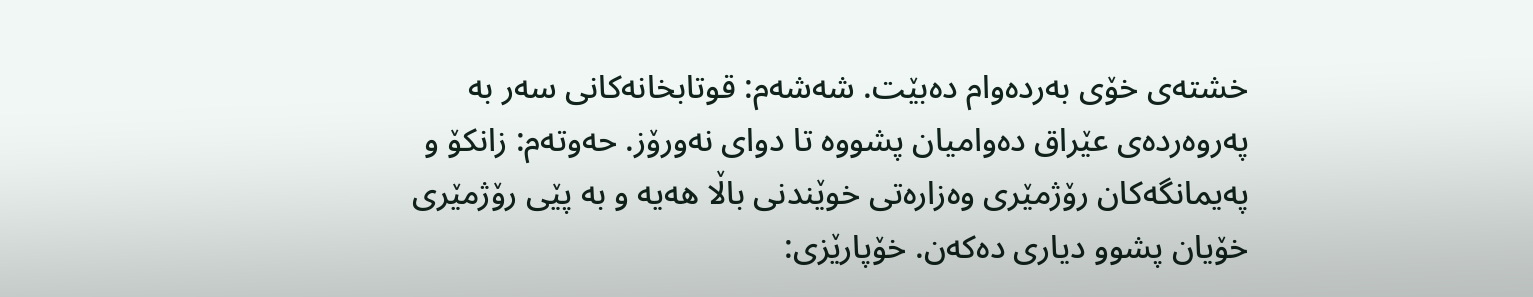خشته‌ی خۆی به‌رده‌وام ده‌بێت. شه‌شه‌م: قوتابخانه‌كانی سه‌ر به‌ په‌روه‌رده‌ی عێراق ده‌وامیان پشووه‌ تا دوای نه‌ورۆز. حه‌وته‌م: زانكۆ و په‌یمانگه‌كان رۆژمێری وه‌زاره‌تی خوێندنی باڵا هه‌یه‌ و به‌ پێی رۆژمێری خۆیان پشوو دیاری ده‌كه‌ن. خۆپارێزی: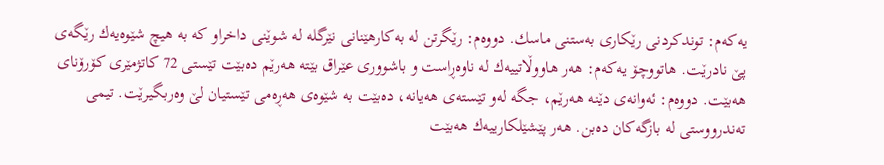یه‌كه‌م: توندكردنی رێكاری به‌ستنی ماسك. دووه‌م: رێگرتن له‌ به‌كارهێنانی نێرگله‌ له‌ شوێنی داخراو كه‌ به‌ هیچ شێوه‌یه‌ك رێگه‌ی پێ نادرێت. هاتووچۆ یه‌كه‌م: هه‌ر هاووڵاتییه‌ك له‌ ناوه‌ڕاست و باشووری عێراق بێته‌ هه‌رێم ده‌بێت تێستی 72 كاتژمێری كۆرۆنای هه‌بێت. دووه‌م: ئه‌وانه‌ی دێنه‌ هه‌رێم، جگه‌ له‌و تێسته‌ی هه‌یانه‌، ده‌بێت به‌ شێوه‌ی هه‌ڕه‌می تێستیان لێ وه‌ربگیرێت. تیمی ته‌ندرووستی له‌ بازگه‌كان ده‌بن. هه‌ر پێشێلكارییه‌ك هه‌بێت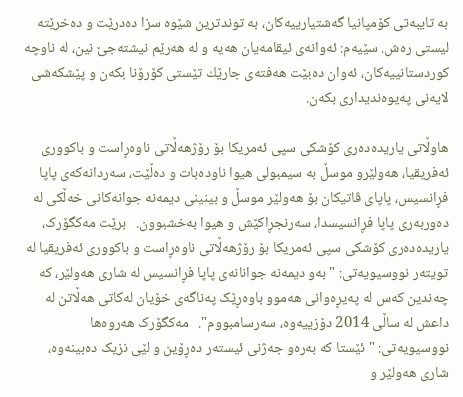به‌ تایبه‌تی كۆمپانیا گه‌شتیارییه‌كان، به‌ توندترین شێوه‌ سزا ده‌درێت و ده‌خرێته‌ لیستی ره‌ش. سێیه‌م: ئه‌وانه‌ی ئیقامه‌یان هه‌یه‌ و له‌ هه‌رێم نیشته‌جێ نین، له‌ ناوچه‌ كوردستانییه‌كان، ئه‌وان ده‌بێت هه‌فته‌ی جارێك تێستی كۆرۆنا بكه‌ن و پێشكه‌شی لایه‌نی په‌یوه‌ندیداری بكه‌ن.

هاوڵاتى یاریده‌ده‌رى کۆشکى سپى ئه‌مریکا بۆ رۆژهه‌ڵاتى ناوه‌ڕاست و باکوورى ئه‌فریقیا، هه‌ولێرو موسڵ به‌ سیمبولى هیوا ناوده‌بات و ده‌ڵێت، سه‌ردانه‌که‌ى پاپا فڕانسیس، پاپاى ڤاتیکان بۆ هه‌ولێر موسڵ و بینینى دیمه‌نه‌ جوانه‌کانى خه‌ڵکى له‌ ده‌وربه‌رى پاپا فڕانسیسدا، سه‌رنجڕاکێش و هیوا به‌خشبوون.   برێت مه‌کگۆرک، یاریده‌ده‌رى کۆشکى سپى ئه‌مریکا بۆ رۆژهه‌ڵاتى ناوه‌ڕاست و باکوورى ئه‌فریقیا له‌ تویته‌ر نووسیویه‌تی: "به‌و دیمه‌نه‌ جوانانه‌ى پاپا فڕانسیس له‌ شارى هه‌ولێر، که‌ چه‌ندین که‌س له‌ په‌یڕه‌وانى هه‌موو باوه‌ڕێک په‌ناگه‌ى خۆیان له‌کاتى هه‌ڵاتن له‌ داعش له‌ ساڵى 2014 دۆزییه‌وه‌، سه‌رسامبووم".   مه‌کگۆرک هه‌روه‌ها نووسیویه‌تی: "ئێستا که‌ به‌ره‌و جه‌ژنى ئیسته‌ر ده‌ڕۆین و لێى نزیک ده‌بینه‌وه‌، شارى هه‌ولێر و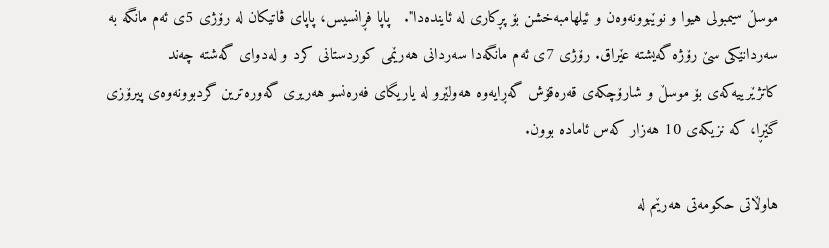موسڵ سیمبولى هیوا و نوێبوونه‌وه‌ن و ئیلهامبه‌خشن بۆ پڕکارى له‌ ئاینده‌دا".   پاپا فڕانسیس، پاپاى ڤاتیکان له‌ رۆژى 5ى ئه‌م مانگه‌ به‌ سه‌ردانێکى سێ رۆژه‌ گه‌یشته‌ عێراق. رۆژى 7ى ئه‌م مانگه‌دا سه‌ردانى هه‌رێمى کوردستانى کرد و له‌دواى گه‌شته‌ چه‌ند کاتژێرییه‌که‌ى بۆ موسڵ و شارۆچکه‌ى قه‌ره‌قۆش گه‌ڕایه‌وه‌ هه‌ولێرو له‌ یاریگاى فه‌ره‌نسو هه‌ریرى گه‌وره‌ترین گردبوونه‌وه‌ى پیرۆزى گێڕا، که‌ نزیکه‌ى 10 هه‌زار که‌س ئاماده‌ بوون.

هاوڵاتى حکومه‌تى هه‌رێم له‌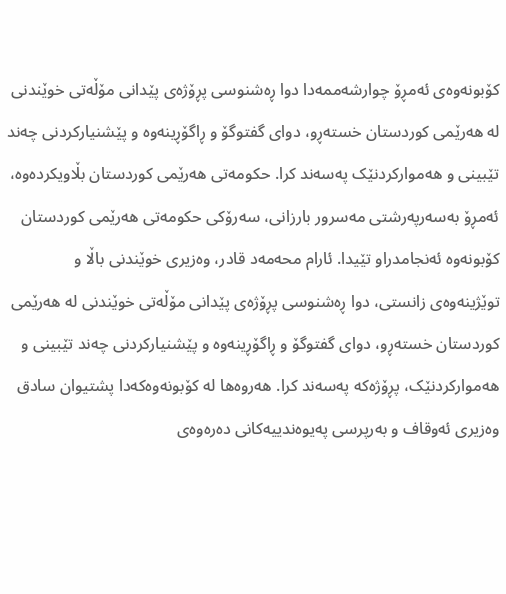کۆبونه‌وه‌ى ئه‌مڕۆ چوارشه‌ممه‌دا دوا ڕه‌شنوسى پڕۆژه‌ى پێدانى مۆڵه‌تى خوێندنى له‌ هه‌رێمى کوردستان خسته‌ڕو، دواى گفتوگۆ و ڕاگۆڕینه‌وه‌ و پێشنیارکردنى چه‌ند تێبینى و هه‌موارکردنێک په‌سه‌ند کرا. حکومه‌تى هه‌رێمى کوردستان بڵاویکرده‌وه‌، ئه‌مڕۆ به‌سه‌رپه‌رشتى مه‌سرور بارزانى، سه‌رۆکى حکومه‌تى هه‌رێمى کوردستان کۆبونه‌وه‌ ئه‌نجامدراو تێیدا. ئارام محه‌مه‌د قادر، وه‌زیرى خوێندنى باڵا و توێژینه‌وه‌ى زانستی، دوا ڕه‌شنوسى پڕۆژه‌ى پێدانى مۆڵه‌تى خوێندنى له‌ هه‌رێمى کوردستان خسته‌ڕو، دواى گفتوگۆ و ڕاگۆڕینه‌وه‌ و پێشنیارکردنى چه‌ند تێبینى و هه‌موارکردنێک، پڕۆژه‌که‌ په‌سه‌ند کرا. هه‌روه‌ها له‌ کۆبونه‌وه‌که‌دا پشتیوان سادق وه‌زیرى ئه‌وقاف و به‌رپرسى په‌یوه‌ندییه‌کانى ده‌ره‌وه‌ى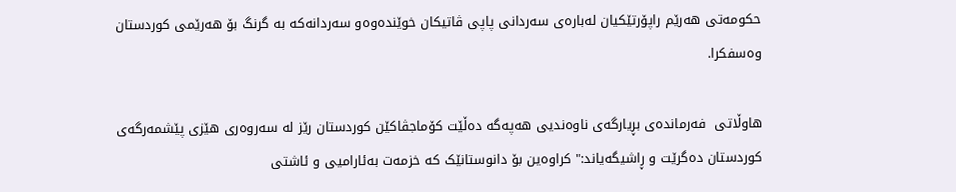حکومه‌تى هه‌رێم راپۆرتێکیان له‌باره‌ى سه‌ردانى پاپى ڤاتیکان خوێنده‌وه‌و سه‌ردانه‌که‌ به‌ گرنگ بۆ هه‌رێمى کوردستان وه‌سفکرا.

هاوڵاتى  فه‌رمانده‌ى بڕیارگه‌ى ناوه‌ندیى هه‌په‌گه‌ ده‌ڵێت کۆماجڤاکێن کوردستان رێز له‌ سه‌روه‌رى هێزى پێشمه‌رگه‌ى کوردستان ده‌گرێت و ڕاشیگه‌یاند:" کراوه‌ین بۆ دانوستانێک که‌ خزمه‌ت به‌ئارامیى و ئاشتى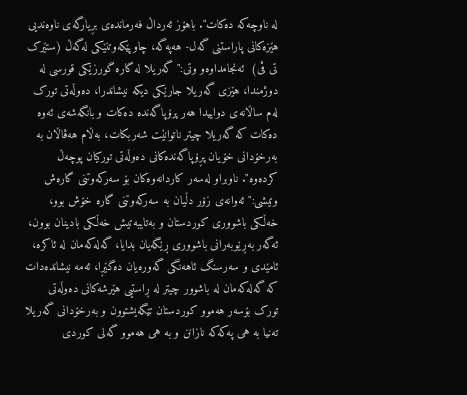له‌ ناوچه‌که‌ ده‌کات". باهۆز ئه‌رداڵ فه‌رمانده‌ى بڕیارگه‌ى ناوه‌ندیى هێزه‌کانى پاراستنى گه‌ل- هه‌په‌گه‌، چاوپێکه‌وتنێکى له‌گه‌ڵ (ستێرک تى ڤی)  ئه‌نجامداوه‌و وتى:" گه‌ریلا له‌ گاره‌ گورزێکى قورسى له‌ دوژمندا، هێزى گه‌ریلا جارێکى دیکه‌ نیشاندرا، ده‌وڵه‌تى تورک له‌م ساڵانه‌ى دواییدا هه‌ر پرۆپاگه‌نده‌ ده‌کات و بانگه‌شه‌ى ئه‌وه‌ ده‌کات که‌ گه‌ریلا چیتر ناتوانێت شه‌ربکات، به‌ڵام هه‌ڤاڵان به‌ به‌رخۆدانى خۆیان پڕۆپاگه‌نده‌کانى ده‌وڵه‌تى تورکیان پوچه‌ڵ کرده‌وه‌". ناوبراو له‌سه‌ر کاردانه‌وه‌کان بۆ سه‌رکه‌وتنى گاره‌ش وتیشى:" ئه‌وانه‌ى زۆر دڵیان به‌ سه‌رکه‌وتنى گاره‌ خۆش بوو، خه‌ڵکى باشوورى کوردستان و به‌تایبه‌تیش خه‌ڵکى بادینان بوون، ئه‌گه‌ر به‌ڕێوبه‌رانى باشوورى ڕێگه‌یان بدایا، گه‌له‌که‌مان له‌ ئاکره‌، ئامێدى و سه‌رسنگ ئاهه‌نگى گه‌وره‌یان ده‌گێڕا، ئه‌مه‌ نیشانده‌دات که‌ گه‌له‌که‌مان له‌ باشوور چیتر له‌ ڕاستیى هێرشه‌کانى ده‌وڵه‌تى تورک بۆسه‌ر هه‌موو کوردستان تێگه‌یشتوون و به‌رخۆدانى گه‌ریلا ته‌نیا به‌ هى په‌که‌که‌ نازانن و به‌ هى هه‌موو گه‌لى کوردى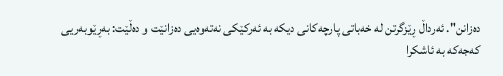ده‌زانن". ئه‌رداڵ ڕێزگرتن له‌ خه‌باتى پارچه‌کانى دیکه‌ به‌ ئه‌رکێکى نه‌ته‌وه‌یى ده‌زانێت و ده‌ڵێت: به‌ڕێوبه‌ریى که‌جه‌که‌ به‌ ئاشکرا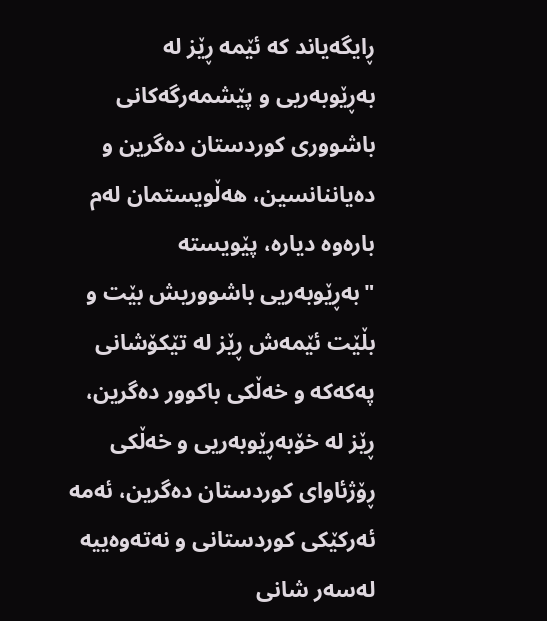ڕایگه‌یاند که‌ ئێمه‌ ڕێز له‌ به‌ڕێوبه‌ریى و پێشمه‌رگه‌کانى باشوورى کوردستان ده‌گرین و ده‌یاننانسین، هه‌ڵویستمان له‌م باره‌وه‌ دیاره‌، پێویسته‌ "به‌ڕێوبه‌ریى باشووریش بێت و بڵێت ئێمه‌ش ڕێز له‌ تێکۆشانى په‌که‌که‌ و خه‌ڵکى باکوور ده‌گرین، ڕێز له‌ خۆبه‌ڕێوبه‌ریى و خه‌ڵکى ڕۆژئاواى کوردستان ده‌گرین، ئه‌مه‌ ئه‌رکێکى کوردستانى و نه‌ته‌وه‌ییه‌ له‌سه‌ر شانى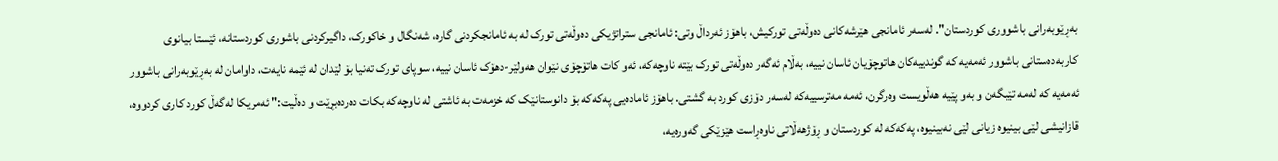به‌ڕێوبه‌رانى باشوورى کوردستان". له‌سه‌ر ئامانجى هێرشه‌کانى ده‌وڵه‌تى تورکیش، باهۆز ئه‌رداڵ وتی: ئامانجى ستراتژیکى ده‌وڵه‌تى تورک له‌ به‌ ئامانجکردنى گاره‌، شه‌نگال و خاکورک، داگیرکردنى باشورى کوردستانه‌، ئێستا بیانوى کاربه‌ده‌ستانى باشوور ئه‌مه‌یه‌ که‌ گوندییه‌کان هاتوچۆیان ئاسان نییه‌، به‌ڵام ئه‌گه‌ر ده‌وڵه‌تى تورک بێته‌ ناوچه‌که‌، ئه‌و کات هاتۆچۆى نێوان هه‌ولێر-دهۆک ئاسان نییه‌، سوپاى تورک ته‌نیا بۆ لێدان له‌ ئێمه‌ نایه‌ت، داوامان له‌ به‌ڕێوبه‌رانى باشوور ئه‌مه‌یه‌ که‌ له‌مه‌ تێبگه‌ن و به‌و پێیه‌ هه‌ڵویست وه‌رگرن، ئه‌مه‌ مه‌ترسییه‌که‌ له‌سه‌ر دۆزى کورد به‌ گشتی. باهۆز ئاماده‌یى په‌که‌که‌ بۆ دانوستانێک که‌ خزمه‌ت به‌ ئاشتى له‌ ناوچه‌که‌ بکات ده‌رده‌بڕێت و ده‌ڵیت:" ئه‌مریکا له‌گه‌ڵ کورد کارى کردووه‌، قازانیشى لێى بینیوه‌ زیانى لێى نه‌بینیوه‌، په‌که‌که‌ له‌ کوردستان و ڕۆژهه‌ڵاتى ناوه‌ڕاست هێزێکى گه‌وره‌یه‌،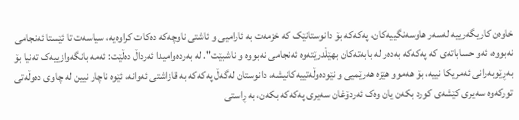خاوه‌ن کاریگه‌رییه‌ له‌سه‌ر هاوسه‌نگییه‌کان، په‌که‌که‌ بۆ دانوستانێک که‌ خزمه‌ت به‌ ئارامیى و ئاشتى ناوچه‌که‌ ده‌کات کراوه‌یه‌، سیاسه‌ت تا ئێستا ئه‌نجامى نه‌بووه‌، ئه‌و حساباته‌ى که‌ په‌که‌که‌ به‌ده‌ر له‌ بابه‌ته‌کان بهێڵدرێته‌وه‌ ئه‌نجامى نه‌بووه‌ و ناشبێت". له‌ به‌رده‌وامیدا ئه‌رداڵ ده‌ڵێت: ئه‌مه‌ بانگه‌وازییه‌ک ته‌نیا بۆ به‌ڕێوبه‌رانى ئه‌مریکا نییه‌، بۆ هه‌موو هێزه‌ هه‌رێمیى و نێوده‌وڵه‌تییه‌کانیشه‌، دانوستان له‌گه‌ڵ په‌که‌که‌ به‌ قازاشتى ئه‌وانه‌، ئێوه‌ ناچار نیین له‌ چاوى ده‌وڵه‌تى تورکه‌وه‌ سه‌یرى کێشه‌ى کورد بکه‌ن یان وه‌ک ئه‌ردۆغان سه‌یرى په‌که‌که‌ بکه‌ن، به‌ ڕاستى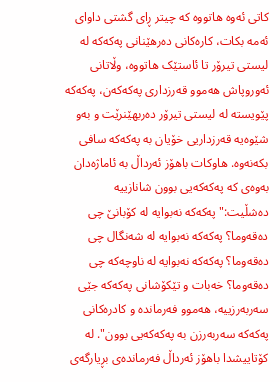کاتى ئه‌وه‌ هاتووه‌ که‌ چیتر ڕاى گشتى داواى ئه‌مه‌ بکات، کاره‌کانى ده‌رهێنانى په‌که‌که‌ له‌ لیستى تیرۆر تا ئاستێک هاتووه‌، وڵاتانى ئه‌وروپاش هه‌موو قه‌رزدارى په‌که‌که‌ن، په‌که‌که‌ پێویسته‌ له‌ لیستى تیرۆر ده‌ربهێنرێت و به‌و شێوه‌یه‌ قه‌رزداریى خۆیان به‌ په‌که‌که‌ سافى بکه‌نه‌وه‌. هاوکات باهۆز ئه‌رداڵ به‌ ئاماژه‌دان به‌وه‌ى که‌ په‌که‌که‌یى بوون شانازییه‌ ده‌شڵیت:" په‌که‌که‌ نه‌بوایه‌ له‌ کۆبانێ چى ده‌قه‌وما؟ په‌که‌که‌ نه‌بوایه‌ له‌ شه‌نگال چى ده‌قه‌وما؟ په‌که‌که‌ نه‌بوایه‌ له‌ ناوچه‌که‌ چى ده‌قه‌وما؟ خه‌بات و تێکۆشانى په‌که‌که‌ جێى سه‌ربه‌رزییه‌، هه‌موو فه‌رمانده‌ و کادره‌کانى په‌که‌که‌ سه‌ربه‌رزن به‌ په‌که‌که‌یى بوون". له‌ کۆتاییشدا باهۆز ئه‌رداڵ فه‌رمانده‌ى بڕیارگه‌ى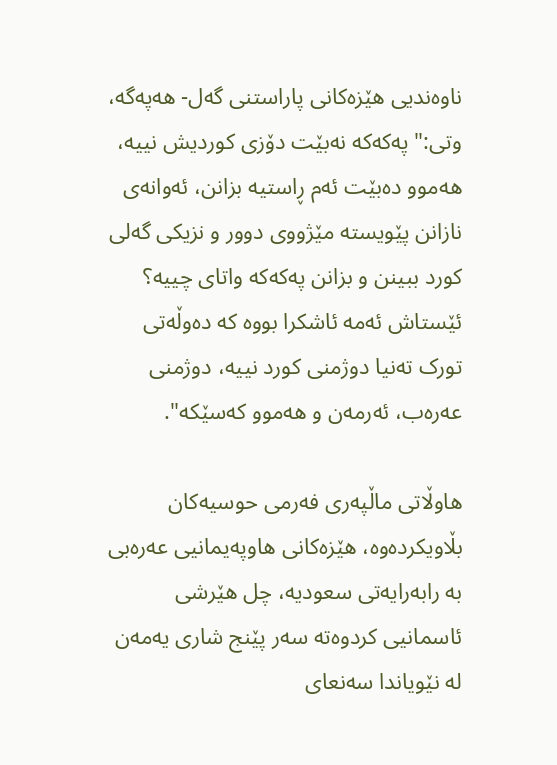ناوه‌ندیى هێزه‌کانى پاراستنى گه‌ل- هه‌په‌گه‌، وتی:" په‌که‌که‌ نه‌بێت دۆزى کوردیش نییه‌، هه‌موو ده‌بێت ئه‌م ڕاستیه‌ بزانن، ئه‌وانه‌ى نازانن پێویسته‌ مێژووى دوور و نزیکى گه‌لى کورد ببینن و بزانن په‌که‌که‌ واتاى چییه‌؟ ئێستاش ئه‌مه‌ ئاشکرا بووه‌ که‌ ده‌وڵه‌تى تورک ته‌نیا دوژمنى کورد نییه‌، دوژمنى عه‌ره‌ب، ئه‌رمه‌ن و هه‌موو که‌سێکه‌".

هاوڵاتى ماڵپه‌رى فه‌رمى حوسیه‌کان بڵاویکرده‌وه‌، هێزه‌کانى هاوپه‌یمانیى عه‌ره‌بى به‌ رابه‌رایه‌تى سعودیه‌، چل هێرشى ئاسمانیى کردوه‌ته‌ سه‌ر پێنج شارى یه‌مه‌ن له‌ نێویاندا سه‌نعاى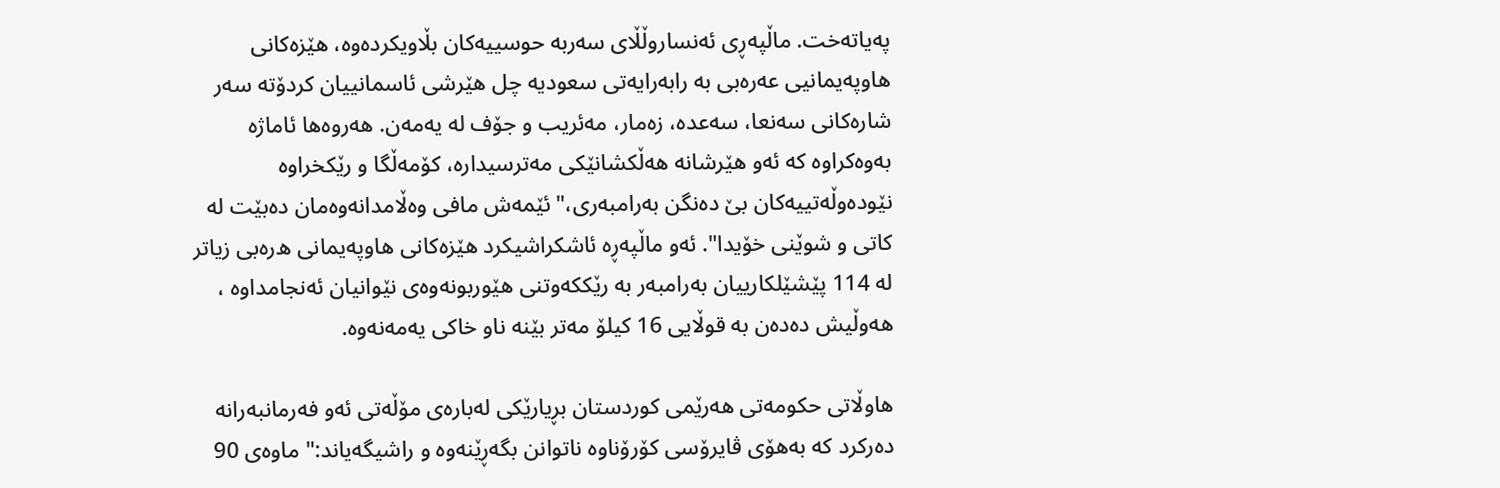په‌یاته‌خت. ماڵپه‌ڕى ئه‌نساروڵڵاى سه‌ربه‌ حوسییه‌کان بڵاویکرده‌وه‌، هێزه‌کانى هاوپه‌یمانیى عه‌ره‌بى به‌ رابه‌رایه‌تى سعودیه‌ چل هێرشى ئاسمانییان کردۆته‌ سه‌ر شاره‌کانى سه‌نعا، سه‌عده‌، زه‌مار، مه‌ئریب و جۆف له‌ یه‌مه‌ن. هه‌روه‌ها ئاماژه‌ به‌وه‌کراوه‌ که‌ ئه‌و هێرشانه‌ هه‌ڵکشانێکى مه‌ترسیداره‌، کۆمه‌ڵگا و رێکخراوه‌ نێوده‌وڵه‌تییه‌کان بێ ده‌نگن به‌رامبه‌ری،" ئێمه‌ش مافى وه‌ڵامدانه‌وه‌مان ده‌بێت له‌ کاتى و شوێنى خۆیدا". ئه‌و ماڵپه‌ڕه‌ ئاشکراشیکرد هێزه‌کانى هاوپه‌یمانى ه‌ره‌بى زیاتر له‌ 114 پێشێلکارییان به‌رامبه‌ر به‌ رێککه‌وتنى هێوربونه‌وه‌ى نێوانیان ئه‌نجامداوه‌ ، هه‌وڵیش ده‌ده‌ن به‌ قوڵایى 16 کیلۆ مه‌تر بێنه‌ ناو خاکى یه‌مه‌نه‌وه‌.

هاوڵاتى حکومه‌تى هه‌رێمى کوردستان بڕیارێکى له‌باره‌ى مۆڵه‌تى ئه‌و فه‌رمانبه‌رانه‌ ده‌رکرد که‌ به‌هۆى ڤایرۆسى کۆرۆناوه‌ ناتوانن بگه‌ڕێنه‌وه‌ و راشیگه‌یاند:" ماوه‌ى 90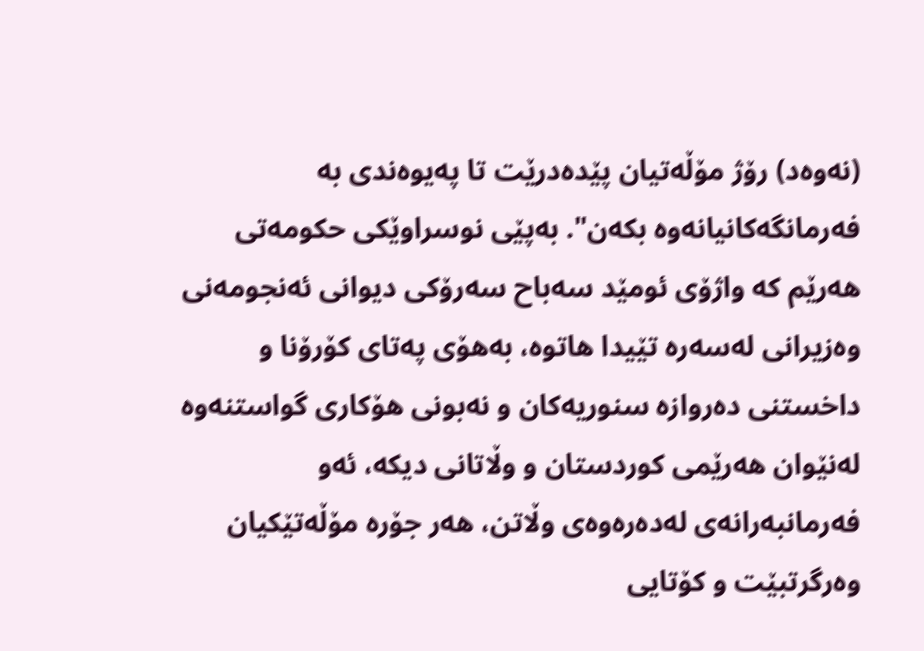(نه‌وه‌د) رۆژ مۆڵه‌تیان پێده‌درێت تا په‌یوه‌ندى به‌ فه‌رمانگه‌کانیانه‌وه‌ بکه‌ن". به‌پێى نوسراوێکى حکومه‌تى هه‌رێم که‌ واژۆى ئومێد سه‌باح سه‌رۆکى دیوانى ئه‌نجومه‌نى وه‌زیرانى له‌سه‌ره‌ تێیدا هاتوه‌، به‌هۆى په‌تاى کۆرۆنا و داخستنى ده‌روازه‌ سنوریه‌کان و نه‌بونى هۆکارى گواستنه‌وه‌ له‌نێوان هه‌رێمى کوردستان و وڵاتانى دیکه‌، ئه‌و فه‌رمانبه‌رانه‌ى له‌ده‌ره‌وه‌ى وڵاتن، هه‌ر جۆره‌ مۆڵه‌تێکیان وه‌رگرتبێت و کۆتایى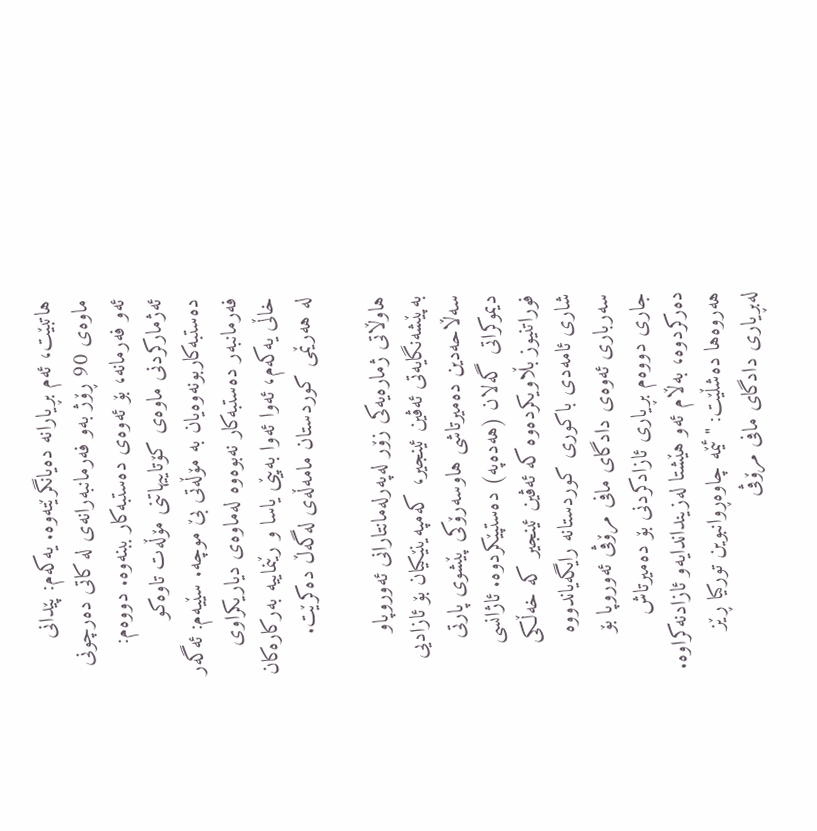هاتبێت، ئه‌م بڕیارانه‌ ده‌یانگرێته‌وه‌. یه‌که‌م: پێدانى ماوه‌ى 90 ڕۆژ به‌و فه‌رمانبه‌رانه‌ى له‌ کاتى ده‌رچونى ئه‌و فه‌رمانه‌، بۆ ئه‌وه‌ى ده‌ستبه‌کار ببنه‌وه‌. دووه‌م: ئه‌ژمارکردنى ماوه‌ى کۆتاییهاتنى مۆڵه‌ت تاوه‌کو ده‌ستبه‌کاربونه‌وه‌یان به‌ مۆڵه‌تى بێ‌ موچه‌. سێیه‌م: ئه‌گه‌ر فه‌رمانبه‌ر ده‌ستبه‌کار نه‌بوه‌وه‌ له‌ماوه‌ى دیاریکراوى خاڵى یه‌که‌م، ئه‌وا ئه‌وا به‌پێى یاسا و رێنماییه‌ به‌رکاره‌کان له‌ هه‌رێمى کوردستان مامه‌ڵه‌ى له‌گه‌ڵ ده‌کرێت.

هاوڵاتى ژماره‌یه‌کى زۆر له‌په‌رله‌مانتارانى ئه‌وروپاو به‌پێشه‌نگایه‌تى ئه‌ڤین ئینجیر، که‌مپه‌ینێکیان بۆ ئازادیى سه‌ڵاحه‌دین ده‌میرتاشى هاوسه‌رۆکى پێشوى پارتى دیموکراتى گه‌لان (هه‌ده‌په‌) ده‌ستپێکردوه‌. ئاژانسى فوراتنیوز بڵاویکرده‌وه‌ که‌ ئه‌ڤین ئینجیر که‌ خه‌ڵکى شارى ئامه‌دى باکورى کوردستانه‌ رایگه‌یاندووه‌ سه‌ربارى ئه‌وه‌ى دادگاى مافى مرۆڤى ئه‌وروپا بۆ جارى دووه‌م بڕیارى ئازادکردنى بۆ ده‌میرتاش ده‌رکردوه‌، به‌ڵام ئه‌و هێشتا له‌زینداندایه‌و ئازادنه‌کراوه‌. هه‌روه‌ها ده‌شڵێت: "ئێمه‌ چاوه‌ڕوانبوین تورکیا ڕێز له‌بڕیارى دادگاى مافى مرۆڤى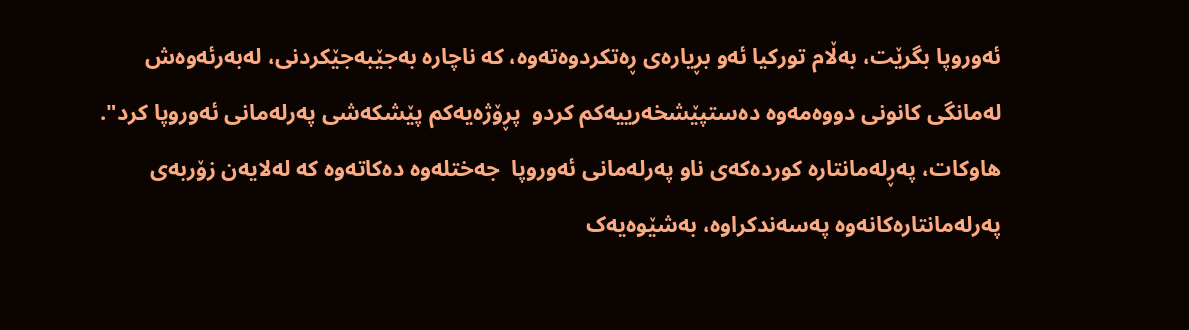ئه‌وروپا بگرێت، به‌ڵام تورکیا ئه‌و بڕیاره‌ى ڕه‌تکردوه‌ته‌وه‌، که‌ ناچاره‌ به‌جێبه‌جێکردنی، له‌به‌رئه‌وه‌ش له‌مانگى کانونى دووه‌مه‌وه‌ ده‌ستپێشخه‌رییه‌کم کردو  پڕۆژه‌یه‌کم پێشکه‌شى په‌رله‌مانى ئه‌وروپا کرد". هاوکات، په‌ڕله‌مانتاره‌ کورده‌که‌ى ناو په‌رله‌مانى ئه‌وروپا  جه‌ختله‌وه‌ ده‌کاته‌وه‌ که‌ له‌لایه‌ن زۆربه‌ى په‌رله‌مانتاره‌کانه‌وه‌ په‌سه‌ندکراوه‌، به‌شێوه‌یه‌ک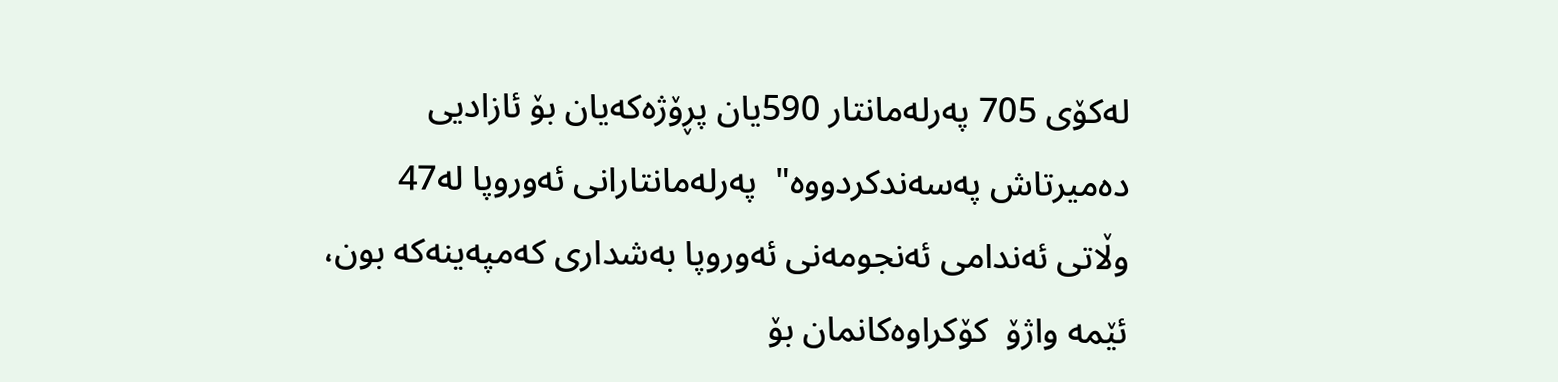له‌کۆى 705 په‌رله‌مانتار 590یان پڕۆژه‌که‌یان بۆ ئازادیى ده‌میرتاش په‌سه‌ندکردووه‌"  په‌رله‌مانتارانى ئه‌وروپا له‌47 وڵاتى ئه‌ندامى ئه‌نجومه‌نى ئه‌وروپا به‌شدارى که‌مپه‌ینه‌که‌ بون، ئێمه‌ واژۆ  کۆکراوه‌کانمان بۆ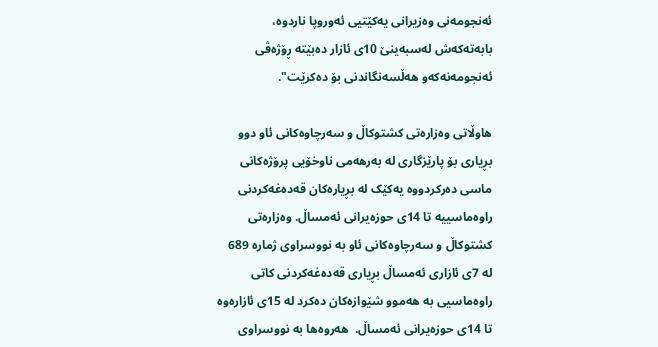ئه‌نجومه‌نى وه‌زیرانى یه‌کێتیى ئه‌وروپا ناردوه‌، بابه‌ته‌که‌ش له‌سبه‌ینێ 10ى ئازار ده‌بێته‌ ڕۆژه‌ڤى ئه‌نجومه‌نه‌که‌و هه‌ڵسه‌نگاندنى بۆ ده‌کرێت".

هاوڵاتى ‌وه‌زاره‌تى کشتوکاڵ و سه‌رچاوه‌کانى ئاو دوو بڕیارى بۆ پارێزگارى له‌ به‌رهه‌مى ناوخۆیى پرۆژه‌کانى ماسى ده‌رکردووه‌ یه‌کێک له‌ بڕیاره‌کان قه‌ده‌غه‌کردنى راوه‌ماسییه‌ تا 14ى حوزه‌یرانى ئه‌مساڵ. وه‌زاره‌تى کشتوکاڵ و سه‌رچاوه‌کانى ئاو به‌ نووسراوى ژماره‌ 689 له‌ 7ى ئازارى ئه‌مساڵ بڕیارى قه‌ده‌غه‌کردنى کاتى راوه‌ماسیى به‌ هه‌موو شێوازه‌کان ده‌کرد له‌ 15ى ئازاره‌وه‌ تا 14ى حوزه‌یرانى ئه‌مساڵ.  هه‌روه‌ها به‌ نووسراوى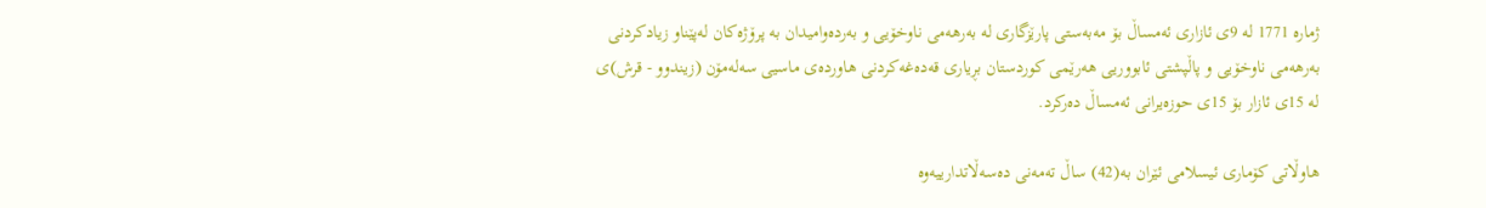ژماره‌ 1771 له‌ 9ى ئازارى ئه‌مساڵ بۆ مه‌به‌ستى پارێزگارى له‌ به‌رهه‌مى ناوخۆیى و به‌رده‌وامیدان به‌ پرۆژه‌کان له‌پێناو زیادکردنى به‌رهه‌مى ناوخۆیى و پاڵپشتى ئابووریى هه‌رێمى کوردستان بڕیارى قه‌ده‌غه‌کردنى هاورده‌ى ماسیى سه‌له‌مۆن (زیندوو - قرش)ى له‌ 15ى ئازار بۆ 15ى حوزه‌یرانى ئه‌مساڵ ده‌رکرد.

هاوڵاتى کۆمارى ئیسلامى ئێران به‌(42) ساڵ ته‌مه‌نى ده‌سه‌ڵاتدارییه‌وه‌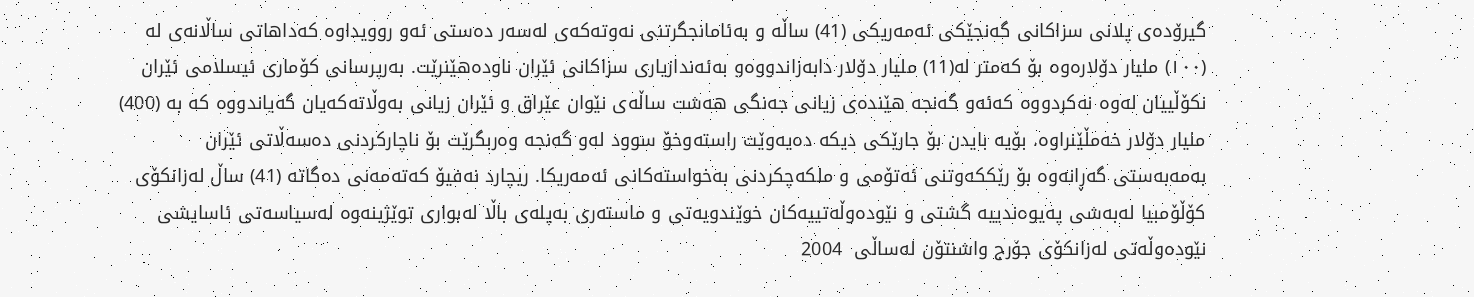گیرۆده‌ى پلانى سزاکانى گه‌نجێکى ئه‌مه‌ریکى (41) ساڵه‌ و به‌ئامانجگرتنى نه‌وته‌که‌ى له‌سه‌ر ده‌ستى ئه‌و روویداوه‌ که‌داهاتى ساڵانه‌ى له‌ (١٠٠) ملیار دۆلاره‌وه‌ بۆ که‌متر له‌(11) ملیار دۆلار دابه‌زاندووه‌و به‌ئه‌ندازیارى سزاکانى ئێران ناوده‌هێنرێت. به‌رپرسانى کۆمارى ئیسلامى ئێران نکۆڵییان له‌وه‌ نه‌کردووه‌ که‌ئه‌و گه‌نجه‌ هێنده‌ى زیانى جه‌نگى هه‌شت ساڵه‌ى نێوان عێراق و ئێران زیانى به‌وڵاته‌که‌یان گه‌یاندووه‌ که‌ به‌ (400) ملیار دۆلار خه‌مڵێنراوه‌، بۆیه‌ بایدن بۆ جارێکى دیکه‌ ده‌یه‌وێت راسته‌وخۆ سوود له‌و گه‌نجه‌ وه‌ربگرێت بۆ ناچارکردنى ده‌سه‌ڵاتى ئێران به‌مه‌به‌ستى گه‌ڕانه‌وه‌ بۆ رێککه‌وتنى ئه‌تۆمى و ملکه‌چکردنى به‌خواسته‌کانى ئه‌مه‌ریکا. ریچارد نه‌فیۆ که‌ته‌مه‌نى ده‌گاته‌ (41) ساڵ له‌زانکۆى کۆڵۆمبیا له‌به‌شى په‌یوه‌ندییه‌ گشتى و نێوده‌وڵه‌تییه‌کان خوێندویه‌تى و ماسته‌رى به‌پله‌ى باڵا له‌بوارى توێژینه‌وه‌ له‌سیاسه‌تى ئاسایشى نێوده‌وڵه‌تى له‌زانکۆى جۆرج واشنتۆن له‌ساڵى  2004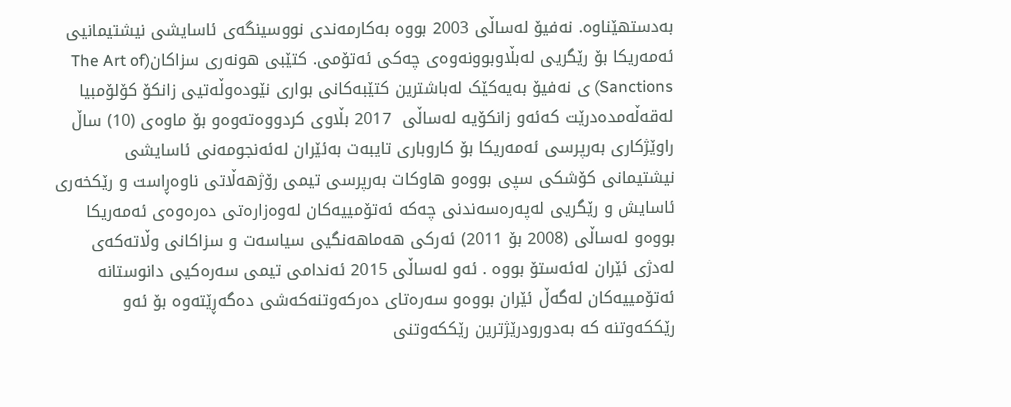به‌دستهێناوه‌. نه‌فیۆ له‌ساڵى 2003 بووه‌ به‌کارمه‌ندى نووسینگه‌ى ئاسایشى نیشتیمانیى ئه‌مه‌ریکا بۆ رێگریى له‌بڵاوبوونه‌وه‌ى چه‌کى ئه‌تۆمی. کتێبى هونه‌رى سزاکان(The Art of Sanctions) ی نه‌فیۆ به‌یه‌کێک له‌باشترین کتێبه‌کانى بوارى نێوده‌وڵه‌تیى زانکۆ کۆلۆمبیا له‌قه‌ڵه‌مده‌درێت که‌ئه‌و زانکۆیه‌ له‌ساڵى  2017 بڵاوى کردووه‌ته‌وه‌و بۆ ماوه‌ى (10) ساڵ راوێژکارى به‌رپرسى ئه‌مه‌ریکا بۆ کاروبارى تایبه‌ت به‌ئێران له‌ئه‌نجومه‌نى ئاسایشى نیشتیمانى کۆشکى سپى بووه‌و هاوکات به‌رپرسى تیمى رۆژهه‌ڵاتى ناوه‌ڕاست و رێکخه‌رى ئاسایش و رێگریى له‌په‌ره‌سه‌ندنى چه‌که‌ ئه‌تۆمییه‌کان له‌وه‌زاره‌تى ده‌ره‌وه‌ى ئه‌مه‌ریکا بووه‌و له‌ساڵى (2008 بۆ 2011) ئه‌رکى هه‌ماهه‌نگیى سیاسه‌ت و سزاکانى وڵاته‌که‌ى له‌دژى ئێران له‌ئه‌ستۆ بووه‌ . ئه‌و له‌ساڵى 2015 ئه‌ندامى تیمى سه‌ره‌کیى دانوستانه‌ ئه‌تۆمییه‌کان له‌گه‌ڵ ئێران بووه‌و سه‌ره‌تاى ده‌رکه‌وتنه‌که‌شى ده‌گه‌ڕێته‌وه‌ بۆ ئه‌و رێککه‌وتنه‌ که‌ بەدورودرێژترین رێککه‌وتنى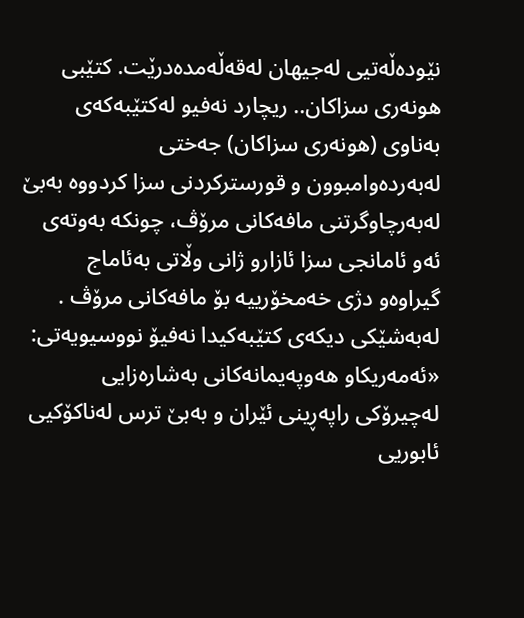نێوده‌ڵه‌تیى له‌جیهان له‌قه‌ڵه‌مده‌درێت. کتێبى هونه‌رى سزاکان.. ریچارد نه‌فیو له‌کتێبه‌که‌ى به‌ناوى (هونه‌رى سزاکان) جه‌ختى له‌به‌رده‌وامبوون و قورسترکردنى سزا کردووه‌ به‌بێ له‌به‌رچاوگرتنى مافه‌کانى مرۆڤ، چونکه‌ به‌وته‌ى ئه‌و ئامانجى سزا ئازارو ژانى وڵاتى به‌ئاماج گیراوه‌و دژى خه‌مخۆرییه‌ بۆ مافه‌کانى مرۆڤ . له‌به‌شێکى دیکه‌ى کتێبه‌کیدا نه‌فیۆ نووسیویه‌تی: «ئه‌مه‌ریکاو هه‌وپه‌یمانه‌کانى به‌شاره‌زایى له‌چیرۆکى راپه‌ڕینى ئێران و به‌بێ ترس له‌ناکۆکیى ئابوریى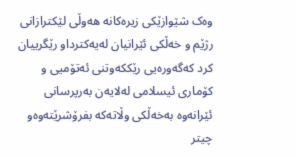وه‌ک شێوازێکى زیره‌کانه‌ هه‌وڵى لێکترازانى رژێم و خه‌ڵکى ئێرانیان له‌یه‌کترداو رێگرییان کرد که‌گه‌وره‌یى رێککه‌وتنى ئه‌تۆمیى و کۆمارى ئیسلامى له‌لایه‌ن به‌رپرسانى ئێرانه‌وه‌ به‌خه‌ڵکى وڵاته‌که‌ بفرۆشرێته‌وه‌و چیتر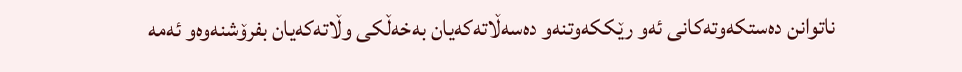ناتوانن ده‌ستکه‌وته‌کانى ئه‌و رێککه‌وتنه‌و ده‌سه‌ڵاته‌که‌یان به‌خه‌ڵکى وڵاته‌که‌یان بفرۆشنه‌وه‌و ئه‌مه‌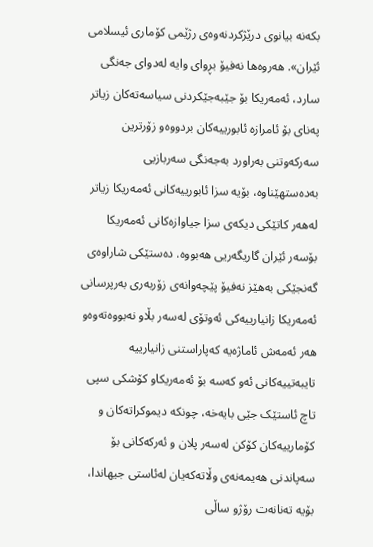بکه‌نه‌ بیانوى درێژکردنه‌وه‌ى رژێمى کۆمارى ئیسلامى ئێران». هه‌روه‌ها نه‌فیۆ بڕوای وایه‌ له‌دواى جه‌نگى سارد، ئه‌مه‌ریکا بۆ جێبه‌جێکردنى سیاسه‌ته‌کان زیاتر په‌ناى بۆ ئامرازه‌ ئابورییه‌کان بردووه‌و زۆرترین سه‌رکه‌وتنى به‌راورد به‌جه‌نگى سه‌ربازیى به‌ده‌ستهێناوه‌، بۆیه‌ سزا ئابورییه‌کانى ئه‌مه‌ریکا زیاتر له‌هه‌ر کاتێکى دیکه‌ى سزا جیاوازه‌کانى ئه‌مه‌ریکا بۆسه‌ر ئێران گاریگه‌ریى هه‌بووه‌. ده‌ستێکى شاراوه‌ى گه‌نجێکى به‌هێز نه‌فیۆ پێچه‌وانه‌ى زۆربه‌رى به‌رپرسانى ئه‌مه‌ریکا زانیارییه‌کى ئه‌وتۆى له‌سه‌ر بڵاو نه‌بووه‌ته‌وه‌و هه‌ر ئه‌مه‌ش ئاماژه‌یه‌ که‌پاراستنى زانیارییه‌ تایبه‌تییه‌کانى ئه‌و که‌سه‌ بۆ ئه‌مه‌ریکاو کۆشکى سپى تاچ ئاستێک جێى بایه‌خه‌، چونکه‌ دیموکراته‌کان و کۆمارییه‌کان کۆکن له‌سه‌ر پلان و ئه‌رکه‌کانى بۆ سه‌پاندنى هه‌یمه‌نەى وڵاته‌که‌یان له‌ئاستى جیهاندا، بۆیه‌ ته‌نانه‌ت رۆژو ساڵى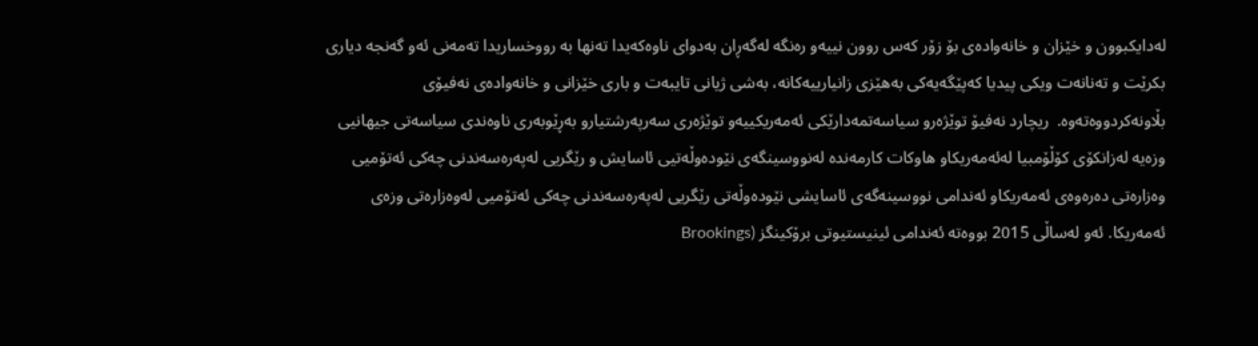له‌دایکبوون و خێزان و خانه‌واده‌ى بۆ زۆر که‌س روون نییه‌و ره‌نگه‌ له‌گه‌ڕان به‌دواى ناوه‌که‌یدا ته‌نها به‌ رووخساریدا ته‌مه‌نى ئه‌و گه‌نجه‌ دیارى بکرێت و ته‌نانه‌ت ویکى پیدیا که‌پێگه‌یه‌کى به‌هێزى زانیارییه‌کانه‌، به‌شى ژیانى تایبه‌ت و بارى خێزانى و خانه‌واده‌ى نه‌فیۆى بڵاونه‌کردووه‌ته‌وه‌.  ریچارد نه‌فیۆ توێژه‌رو سیاسه‌تمه‌دارێکى ئه‌مه‌ریکییه‌و توێژه‌رى سه‌رپه‌رشتیارو به‌ڕێوبه‌رى ناوه‌ندى سیاسه‌تى جیهانیى وزه‌یه‌ له‌زانکۆى کۆڵۆمبیا له‌ئه‌مه‌ریکاو هاوکات کارمه‌نده‌ له‌نووسینگه‌ى نێوده‌وڵه‌تیى ئاسایش و رێگریى له‌په‌ره‌سه‌ندنى چه‌کى ئه‌تۆمیى وه‌زاره‌تى ده‌ره‌وه‌ى ئه‌مه‌ریکاو ئه‌ندامى نووسینه‌گه‌ى ئاسایشى نێوده‌وڵه‌تى رێگریى له‌په‌ره‌سه‌ندنى چه‌کى ئه‌تۆمیى له‌وه‌زاره‌تى وزه‌ى ئه‌مه‌ریکا. ئه‌و له‌ساڵى 2015 بووه‌ته‌ ئه‌ندامى ئینیستیوتى برۆکینگز (Brookings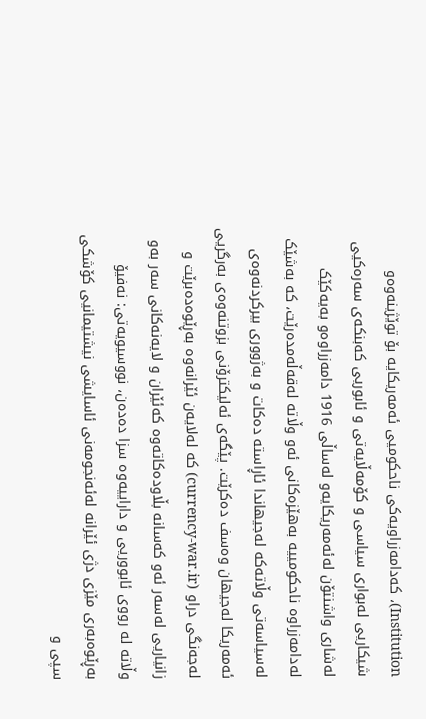Institution)، که‌دامه‌زراویه‌کى ناحکومیى ئه‌مه‌ریکایه‌ بۆ توێژینه‌وه‌و شیکاریى له‌بوارى سیاسى و کۆمه‌ڵایه‌تى و ئابوریى که‌بنکه‌ى سه‌ره‌کیى له‌شارى واشنتۆن له‌ئه‌مه‌ریکایه‌و له‌ساڵى 1916 دامه‌زراوه‌و به‌یه‌کێک له‌دامه‌زراوه‌ ناحکومییه‌ به‌هێزه‌کانى ئه‌و وڵاته‌ له‌قه‌ڵه‌مده‌رێت، که‌ به‌شێک له‌سیاسه‌تى وڵاته‌که‌ له‌جیهاندا ئاڕاسته‌ ده‌کات و به‌ژوورى بیرکردنه‌وه‌ى ئه‌مه‌ریکا له‌جیهان وه‌سف ده‌کرێت. پێگه‌ى ئه‌لیکترۆنى بزوتنه‌وه‌ى به‌رگریى له‌جه‌نگى دراو (currency-war.ir) که‌ له‌لایه‌ن ئێرانه‌وه‌ به‌ڕێوه‌ده‌برێت و زانیاریى له‌سه‌ر ئه‌و که‌سانه‌ بڵاوده‌کاته‌وه‌ که‌ئێران و لایه‌نه‌کانى سه‌ر به‌و وڵاته‌ له‌ رووى ئابووریى و داراییه‌وه‌ سزا ده‌ده‌ن، نووسیویه‌تی: نه‌فیۆ به‌ڕێوەبه‌رى مێزى دژى ئێرانه‌ له‌ئه‌نجومه‌نى ئاسایشى نیشتیمانیى کۆشکى سپى و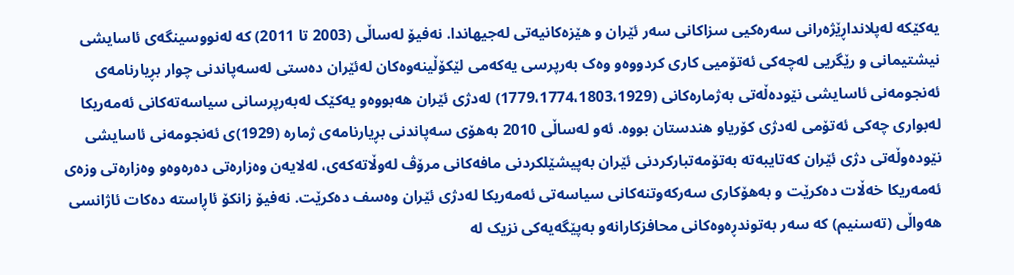یه‌کێکه‌ له‌پلانداڕێژه‌رانى سه‌ره‌کیى سزاکانى سه‌ر ئێران و هێزه‌کانیه‌تى له‌جیهاندا. نه‌فیۆ له‌ساڵى (2003 تا 2011) که‌ له‌نووسینگه‌ى ئاسایشى نیشتیمانى و رێگریى له‌چه‌کى ئه‌تۆمیى کارى کردووه‌و وه‌ک به‌رپرسى یه‌که‌مى لێکۆڵینه‌وه‌کان له‌ئێران ده‌ستى له‌سه‌پاندنى چوار بڕیارنامه‌ى ئه‌نجومه‌نى ئاسایشى نێوده‌ڵه‌تى به‌ژماره‌کانى (1779،1774،1803،1929) له‌دژى ئێران هه‌بووه‌و یه‌کێک له‌به‌رپرسانى سیاسه‌ته‌کانى ئه‌مه‌ریکا له‌بوارى چه‌کى ئه‌تۆمى له‌دژى کۆریاو هندستان بووه‌. ئه‌و له‌ساڵى 2010 به‌هۆى سه‌پاندنى بڕیارنامه‌ى ژماره‌ (1929)ى ئه‌نجومه‌نى ئاسایشى نێوده‌وڵه‌تى دژى ئێران که‌تایبه‌ته‌ به‌تۆمه‌تبارکردنى ئێران به‌پیشێلکردنى مافه‌کانى مرۆڤ له‌وڵاته‌که‌ی، له‌لایه‌ن وه‌زاره‌تى ده‌ره‌وه‌و وه‌زاره‌تى وزه‌ى ئه‌مه‌ریکا خه‌ڵات ده‌کرێت و به‌هۆکارى سه‌رکه‌وتنه‌کانى سیاسه‌تى ئه‌مه‌ریکا له‌دژى ئێران وه‌سف ده‌کرێت. نه‌فیۆ زانکۆ ئاڕاسته‌ ده‌کات ئاژانسى هه‌واڵى (ته‌سنیم) که‌ سه‌ر به‌توندڕه‌وه‌کانى محافزکارانه‌و به‌پێگه‌یه‌کى نزیک له‌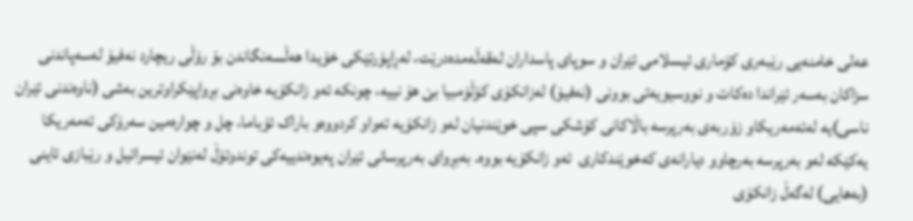عه‌لى خامنه‌یى رێبه‌رى کۆمارى ئیسلامى ئێران و سوپاى پاسداران له‌قه‌ڵه‌مده‌درێت، له‌ڕاپۆرتێکى خۆیدا هه‌ڵسه‌نگاندن بۆ رۆڵى ریچارد نه‌فیۆ له‌سه‌پاندنى سزاکان به‌سه‌ر ئێراندا ده‌کات و نووسیویه‌تى بوونى (نه‌فیۆ) له‌زانکۆى کۆڵۆمبیا بێ هۆ نییه‌، چونکه‌ ئه‌و زانکۆیه‌ خاوه‌نى بڕواپێکراوترین به‌شى (ناوه‌ندنى ئێران ناسی)یه‌ له‌ئه‌مه‌ریکاو زۆربه‌ى به‌رپرسه‌ باڵاکانى کۆشکى سپى خوێندنیان له‌و زانکۆیه‌ ته‌واو کردووه‌و باراک ئۆباما، چل و چواره‌مین سه‌رۆکى ئه‌مه‌ریکا یه‌کێکه‌ له‌و به‌رپرسه‌ به‌رچاوو دیارانه‌ى که‌خوێندکارى  ئه‌و زانکۆیه‌ بووه‌. به‌بڕواى به‌رپرسانى ئێران په‌یوه‌ندییه‌کى توندوتۆڵ له‌نێوان ئیسرائیل و رێبازى ئاینى (به‌هایی) له‌گه‌ڵ زانکۆى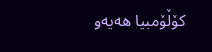کۆڵۆمبیا هه‌یه‌و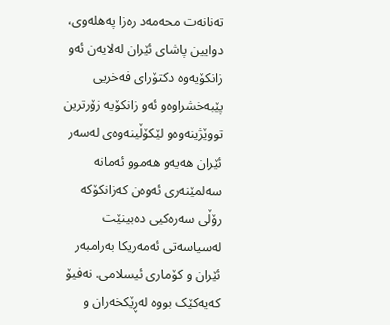ته‌نانه‌ت محه‌مه‌د ره‌زا په‌هله‌وی، دوایین پاشاى ئێران له‌لایه‌ن ئه‌و زانکۆیه‌وه‌ دکتۆراى فه‌خریى پێبه‌خشراوه‌و ئه‌و زانکۆیه‌ زۆرترین تووێژینه‌وه‌و لێکۆڵینه‌وه‌ى له‌سه‌ر ئێران هه‌یه‌و هه‌موو ئه‌مانه‌ سه‌لمێنه‌رى ئه‌وه‌ن که‌زانکۆکه‌ رۆڵى سه‌ره‌کیى ده‌بینێت له‌سیاسه‌تى ئه‌مه‌ریکا به‌رامبه‌ر ئێران و کۆمارى ئیسلامی. نه‌فیۆ که‌یه‌کێک بووه‌ له‌ڕێکخه‌ران و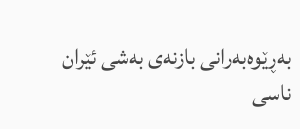به‌ڕێوه‌به‌رانى بازنه‌ى به‌شى ئێران ناسى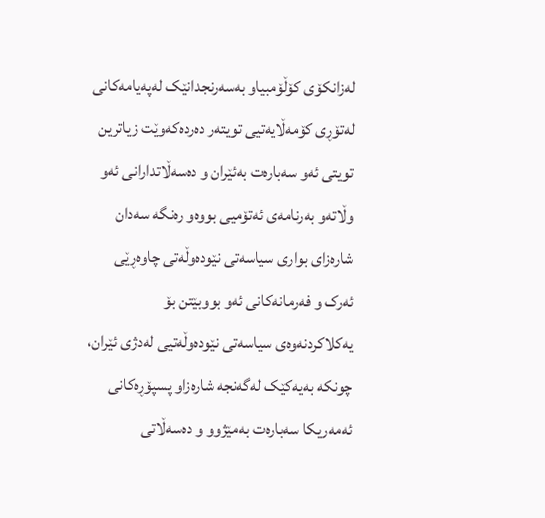له‌زانکۆى کۆڵۆمبیاو به‌سه‌رنجدانێک له‌په‌یامه‌کانى له‌تۆڕى کۆمه‌ڵایه‌تیى تویته‌ر ده‌رده‌که‌وێت زیاترین تویتى ئه‌و سه‌باره‌ت به‌ئێران و ده‌سه‌ڵاتدارانى ئه‌و وڵاته‌و به‌رنامه‌ى ئه‌تۆمیى بووه‌و ره‌نگه‌ سه‌دان شاره‌زاى بوارى سیاسه‌تى نێوده‌وڵه‌تى چاوه‌ڕێى ئه‌رک و فه‌رمانه‌کانى ئه‌و بووبێتن بۆ یه‌کلاکردنه‌وه‌ى سیاسه‌تى نێوده‌وڵه‌تیى له‌دژى ئێران، چونکه‌ به‌یه‌کێک له‌گه‌نجه‌ شاره‌زاو پسپۆڕه‌کانى ئه‌مه‌ریکا سه‌باره‌ت به‌مێژوو و ده‌سه‌ڵاتى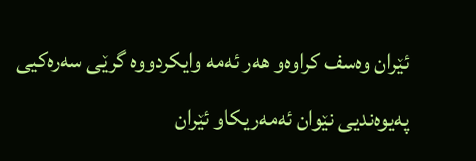ئێران وه‌سف کراوه‌و هه‌ر ئه‌مه‌ وایکردووه‌ گرێى سه‌ره‌کیى په‌یوه‌ندیى نێوان ئه‌مه‌ریکاو ئێران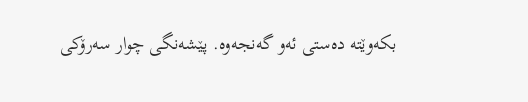بکه‌وێته‌ ده‌ستى ئه‌و گه‌نجه‌وه‌. پێشه‌نگى چوار سه‌رۆکى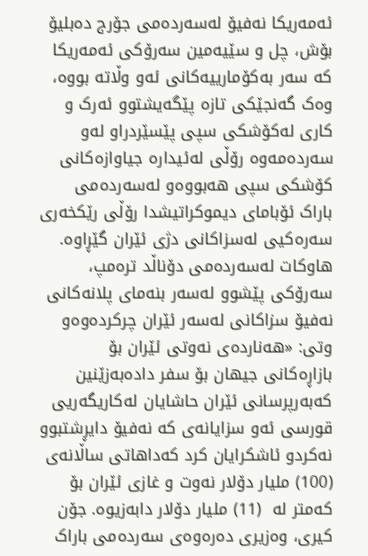ئه‌مه‌ریکا نه‌فیۆ له‌سه‌رده‌مى جۆرج ده‌بلیۆ بۆش، چل و سێیه‌مین سه‌رۆکى ئه‌مه‌ریکا که‌ سه‌ر به‌کۆمارییه‌کانى ئه‌و وڵاته‌ بووه‌، وه‌ک گه‌نجێکى تازه‌ پێگه‌یشتوو ئه‌رک و کارى له‌کۆشکى سپى پێسێردراو له‌و سه‌رده‌مه‌وه‌ رۆڵى له‌ئیداره‌ جیاوازه‌کانى کۆشکى سپى هه‌بووه‌و له‌سه‌رده‌مى باراک ئۆباماى دیموکراتیشدا رۆڵى رێکخه‌رى سه‌ره‌کیى له‌سزاکانى دژى ئێران گێڕاوه‌. هاوکات له‌سه‌رده‌مى دۆناڵد تره‌مپ، سه‌رۆکى پێشوو له‌سه‌ر بنه‌ماى پلانه‌کانى نه‌فیۆ سزاکانى له‌سه‌ر ئێران چرکرده‌وه‌و وتى: «هه‌نارده‌ى نه‌وتى ئێران بۆ بازاڕه‌کانى جیهان بۆ سفر داده‌به‌زێنین که‌به‌رپرسانى ئێران حاشایان له‌کاریگه‌ریى قورسى ئه‌و سزایانه‌ى که‌ نه‌فیۆ دایڕشتبوو نه‌کردو ئاشکرایان کرد که‌داهاتى ساڵانه‌ى  (100) ملیار دۆلار نه‌وت و غازى ئێران بۆ که‌متر له‌  (11) ملیار دۆلار دابه‌زیوه‌. جۆن کیری، وه‌زیرى ده‌ره‌وه‌ى سه‌رده‌مى باراک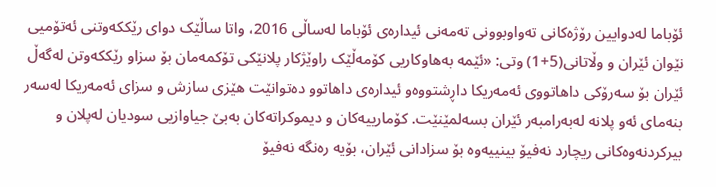ئۆباما له‌دوایین رۆژه‌کانى ته‌واوبوونى ته‌مه‌نى ئیداره‌ى ئۆباما له‌ساڵی 2016، واتا ساڵێک دواى رێککه‌وتنى ئه‌تۆمیى نێوان ئێران و وڵاتانی(5+1) وتی: «ئێمه‌ به‌هاوکاریى کۆمه‌ڵێک راوێژکار پلانێکى تۆکمه‌مان بۆ سزاو رێککه‌وتن له‌گه‌ڵ ئێران بۆ سه‌رۆکى داهاتووى ئه‌مه‌ریکا داڕشتووه‌و ئیداره‌ى داهاتوو ده‌توانێت هێزى سازش و سزاى ئه‌مه‌ریکا له‌سه‌ر بنه‌ماى ئه‌و پلانه‌ له‌به‌رامبه‌ر ئێران بسه‌لمێنێت. کۆمارییه‌کان و دیموکراته‌کان به‌بێ جیاوازیى سودیان له‌پلان و بیرکردنه‌وه‌کانى ریچارد نه‌فیۆ بینییه‌وه‌ بۆ سزادانى ئێران، بۆیه‌ ره‌نگه‌ نه‌فیۆ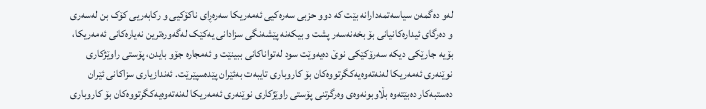له‌و ده‌گمه‌ن سیاسه‌تمه‌دارانه‌ بێت که‌ دوو حزبى سه‌ره‌کیى ئه‌مه‌ریکا سه‌ره‌ڕاى ناکۆکیى و رکابه‌ریى کۆک بن له‌سه‌رى و ده‌رگاى ئیداره‌کانیانى بۆ بخه‌نه‌سه‌ر پشت و بیکه‌نه‌ پێشه‌نگى سزادانى یه‌کێک له‌گه‌وره‌ترین نه‌یاره‌کانى ئه‌مه‌ریکا، بۆیه‌ جارێکى دیکه‌ سه‌رۆکێکى نوێ ده‌یه‌وێت سود له‌تواناکانى ببینێت و ئه‌مجاره‌ جۆو بایدن، پۆستى راوێژکارى نوێنه‌رى ئه‌مه‌ریکا له‌نه‌ته‌وه‌یه‌کگرتووه‌کان بۆ کاروبارى تایبه‌ت به‌ئێران پێده‌سپێرێت. ئه‌ندازیارى سزاکانى ئێران ده‌ستبه‌کار ده‌بێته‌وه‌ بڵاوبونه‌وه‌ى وه‌رگرتنى پۆستى راوێژکارى نوێنه‌رى ئه‌مه‌ریکا له‌نه‌ته‌وه‌یه‌کگرتووه‌کان بۆ کاروبارى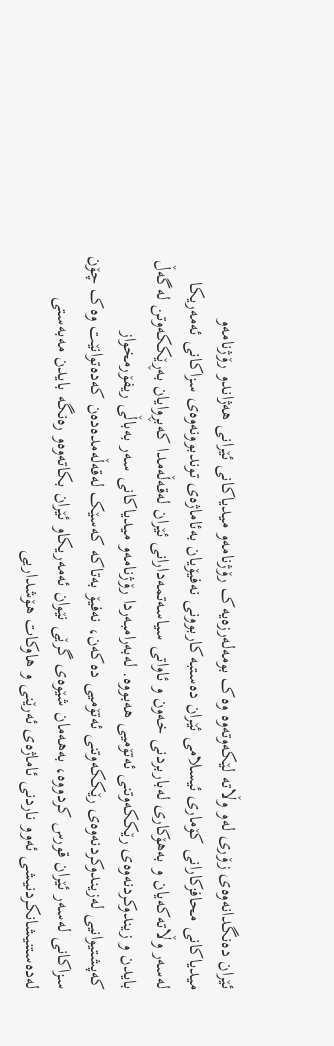ئێران ده‌نگدانه‌وه‌ى زۆرى له‌و وڵاته‌ لێکه‌وته‌وه‌ وه‌ک بومه‌له‌رزه‌یه‌ک رۆژنامه‌و میدیاکانى ئێرانى هه‌ژاندو رۆژنامه‌و میدیاکانى محافزکارانى کۆمارى ئیسلامى ئێران ده‌ستبه‌کاربوونى نه‌فیۆیان به‌ئاماژه‌ى توندبوونه‌وه‌ى سزاکانى ئه‌مه‌ریکا له‌سه‌ر وڵاته‌که‌یان و به‌هۆکارى له‌باربردنى خه‌ون و ئاواتى سیاسه‌تمه‌دارانى ئێران له‌قه‌ڵەمدا که‌بڕوایان به‌ڕێککه‌وتن له‌گه‌ڵ بایدن و زیندوکردنه‌وه‌ى رێککه‌وتنى ئه‌تۆمیى هه‌بووه‌. له‌به‌رامبه‌ردا رۆژنامه‌و میدیاکانى سه‌ر به‌باڵى ریفۆرمخواز که‌پشتیوانیى له‌زیندوکردنه‌وه‌ى رێککه‌وتنى ئه‌تۆمیى ده‌که‌ن، نه‌فیۆ به‌تاکه‌ که‌سێک له‌قه‌ڵه‌مده‌ده‌ن که‌ده‌توانێت وه‌ک چۆن سزاکانى له‌سه‌ر ئێران قورس کردووه‌، به‌هه‌مان شێوه‌ى گرێى نێوان ئه‌مه‌ریکاو ئێران بکاته‌وه‌و ره‌نگه‌ بایدن مه‌به‌ستى له‌ده‌ستنیشانکردنیشى ئه‌وو ناردنى ئاماژه‌ى ئه‌رێنى و هاوکات هۆشداریى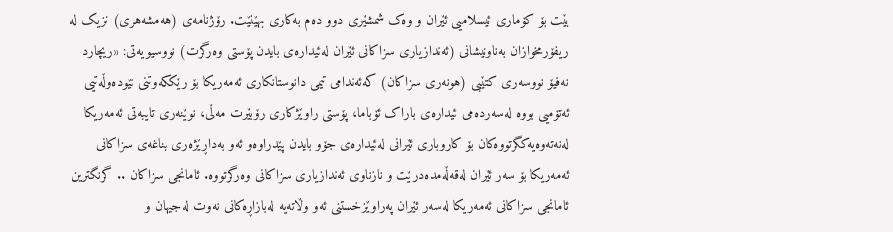بێت بۆ کۆمارى ئیسلامیى ئێران و وه‌ک شمشێرى دوو ده‌م به‌کارى بهێنێت. رۆژنامه‌ى (هه‌مشه‌هری) نزیک له‌ ریفۆرمخوازان به‌ناونیشانى (ئه‌ندازیارى سزاکانى ئێران له‌ئیداره‌ى بایدن پۆستى وه‌رگرت) نووسیویه‌تی: «ریچارد نه‌فیۆ نووسه‌رى کتێبى (هونه‌رى سزاکان) که‌ئه‌ندامى تیمى دانوستانکارى ئه‌مه‌ریکا بۆ رێککه‌وتنى نێوده‌وڵه‌تیى ئه‌تۆمیى بووه‌ له‌سه‌رده‌مى ئیداره‌ى باراک ئۆباما، پۆستى راوێژکارى رۆبێرت مه‌ڵی، نوێنه‌رى تایبه‌تى ئه‌مه‌ریکا له‌نه‌ته‌وه‌یه‌کگرتووه‌کان بۆ کاروبارى ئێرانى له‌ئیداره‌ى جۆو بایدن پێدراوه‌و ئه‌و به‌داڕێژه‌رى بناغه‌ى سزاکانى ئه‌مه‌ریکا بۆ سه‌ر ئێران له‌قه‌ڵه‌مده‌درێت و نازناوى ئه‌ندازیارى سزاکانى وه‌رگرتووه‌. ئامانجى سزاکان .. گرنگترین ئامانجى سزاکانى ئه‌مه‌ریکا له‌سه‌ر ئێران په‌راوێزخستنى ئه‌و وڵاته‌یه‌ له‌بازاڕه‌کانى نه‌وت له‌جیهان و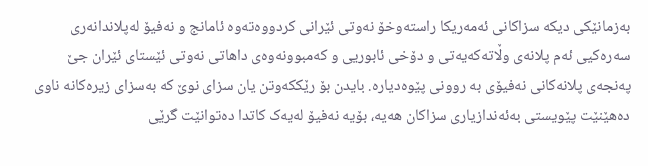به‌زمانێکى دیکه‌ سزاکانى ئه‌مه‌ریکا راسته‌وخۆ نه‌وتى ئێرانى کردووه‌ته‌وه‌ ئامانج و نه‌فیۆ له‌پلاندانه‌رى سه‌ره‌کیى ئه‌م پلانه‌ى وڵاته‌که‌یه‌تى و دۆخى ئابوریى و که‌مبوونه‌وه‌ى داهاتى نه‌وتى ئێستاى ئێران جێ په‌نجه‌ى پلانه‌کانى نه‌فیۆى به‌ روونى پێوه‌دیاره‌. بایدن بۆ رێککه‌وتن یان سزاى نوێ که‌ به‌سزاى زیره‌کانه‌ ناوى ده‌هێنێت پێویستى به‌ئه‌ندازیارى سزاکان هه‌یه‌، بۆیه‌ نه‌فیۆ له‌یه‌ک کاتدا ده‌توانێت گرێى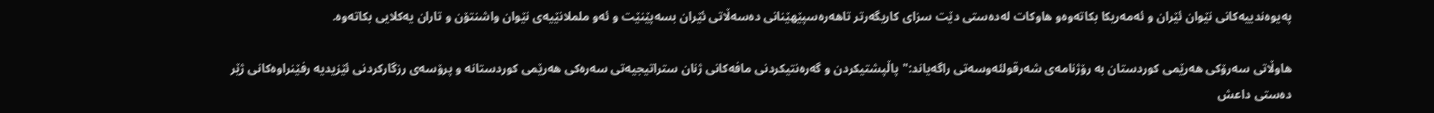په‌یوه‌ندییه‌کانى نێوان ئێران و ئه‌مه‌ریکا بکاته‌وه‌و هاوکات له‌ده‌ستى دێت سزاى کاریگه‌رتر تاهه‌ره‌سپێهێنانى ده‌سه‌ڵاتى ئێران بسه‌پێنێت و ئه‌و ململانێیه‌ى نێوان واشنتۆن و تاران یه‌کلایى بکاته‌وه‌.

هاوڵاتى سه‌رۆکى هه‌رێمى کوردستان به‌ رۆژنامه‌ى شه‌رقولئه‌وسه‌تى راگه‌یاند:"پاڵپشتیکردن و گه‌ره‌نتیکردنى مافه‌کانى ژنان ستراتیجیه‌تى سه‌ره‌کى هه‌رێمى کوردستانه‌ و پرۆسه‌ى رزگارکردنى ئێزیدیه‌ رفێنراوه‌کانى ژێر ده‌ستى داعش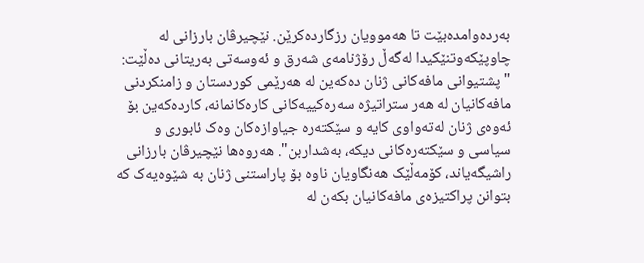به‌رده‌وامده‌بێت تا هه‌موویان رزگارده‌کرێن. نێچیرڤان بارزانى له‌ چاوپێکه‌وتنێکیدا له‌گه‌ڵ رۆژنامه‌ى شه‌رق و ئه‌وسه‌تى به‌ریتانى ده‌ڵێت: "پشتیوانى مافه‌کانى ژنان ده‌که‌ین له‌ هه‌رێمى کوردستان و زامنکردنى مافه‌کانیان له‌ هه‌ر ستراتیژه‌ سه‌ره‌کییه‌کانى کاره‌کانمانه‌، کارده‌که‌ین بۆ ئه‌وه‌ى ژنان له‌ته‌واوى کایه‌ و سێکته‌ره‌ جیاوازه‌کان وه‌ک ئابورى و سیاسى و سێکته‌ره‌کانى دیکه‌، به‌شداربن". هه‌روه‌ها نێچیرڤان بارزانى راشیگه‌یاند، کۆمه‌ڵێک هه‌نگاویان ناوه‌ بۆ پاراستنى ژنان به‌ شێوه‌یه‌ک که‌ بتوانن پراکتیزه‌ى مافه‌کانیان بکه‌ن له‌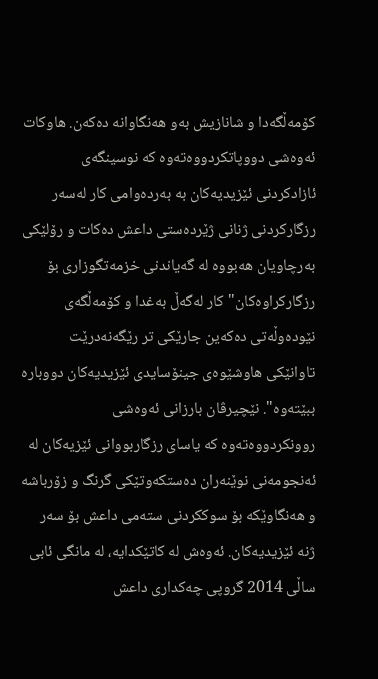کۆمه‌ڵگه‌دا و شانازیش به‌و هه‌نگاوانه‌ ده‌که‌ن. هاوکات ئه‌وه‌شى دووپاتکردووه‌ته‌وه‌ که‌ نوسینگه‌ى ئازادکردنى ئێزیدیه‌کان به‌ به‌رده‌وامى کار له‌سه‌ر رزگارکردنى ژنانى ژێرده‌ستى داعش ده‌کات و رۆلێکى به‌رچاویان هه‌بووه‌ له‌ گه‌یاندنى خزمه‌تگوزارى بۆ رزگارکراوه‌کان"کار له‌گه‌ڵ به‌غدا و کۆمه‌ڵگه‌ى نێوده‌وڵه‌تى ده‌که‌ین جارێکى تر رێگه‌نه‌درێت تاوانێکى هاوشێوه‌ى جینۆسایدى ئێزیدیه‌کان دووباره‌ ببێته‌وه‌". نێچیرڤان بارزانى ئه‌وه‌شى روونکردووه‌ته‌وه‌ که‌ یاساى رزگاربووانى ئێزیه‌کان له‌ ئه‌نجومه‌نى نوێنه‌ران ده‌ستکه‌وتێکى گرنگ و زۆرباشه‌ و هه‌نگاوێکه‌ بۆ سوککردنى سته‌مى داعش بۆ سه‌ر ژنه‌ ئێزیدیه‌کان. ئه‌وه‌ش له‌ کاتێکدایه‌، له‌ مانگى ئابى ساڵى 2014 گروپى چه‌کدارى داعش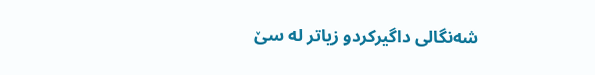شه‌نگالى داگیرکردو زیاتر له‌ سێ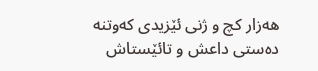هه‌زار کچ و ژنى ئێزیدى که‌وتنه‌ ده‌ستى داعش و تائێستاش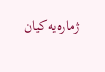ژماره‌یه‌کیان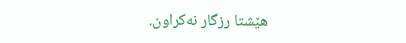هێشتا رزگار نه‌کراون.